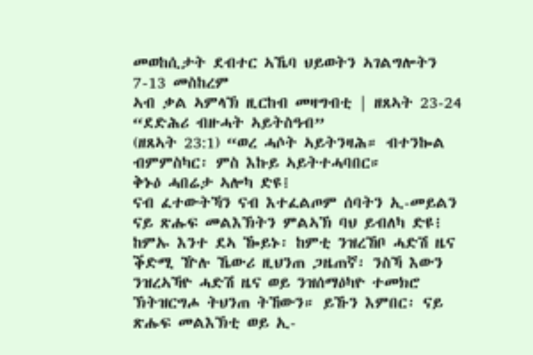መወከሲታት ደብተር ኣኼባ ህይወትን ኣገልግሎትን
7-13 መስከረም
ኣብ ቃል ኣምላኽ ዚርከብ መዛግብቲ | ዘጸኣት 23-24
“ደድሕሪ ብዙሓት ኣይትስዓብ”
(ዘጸኣት 23:1) “ወረ ሓሶት ኣይትንዛሕ። ብተንኰል ብምምስካር፡ ምስ እኩይ ኣይትተሓባበር።
ቅኑዕ ሓበሬታ ኣሎካ ድዩ፧
ናብ ፈተውትኻን ናብ እተፈልጦም ሰባትን ኢ-መይልን ናይ ጽሑፍ መልእኽትን ምልኣኽ ባህ ይብለካ ድዩ፧ ከምኡ እንተ ደኣ ዀይኑ፡ ከምቲ ንዝረኸቦ ሓድሽ ዜና ቕድሚ ዅሉ ኼውሪ ዚህንጠ ጋዜጠኛ፡ ንስኻ እውን ንዝረኣኻዮ ሓድሽ ዜና ወይ ንዝሰማዕካዮ ተመክሮ ኽትዝርግሖ ትህንጠ ትኸውን። ይኹን እምበር፡ ናይ ጽሑፍ መልእኽቲ ወይ ኢ-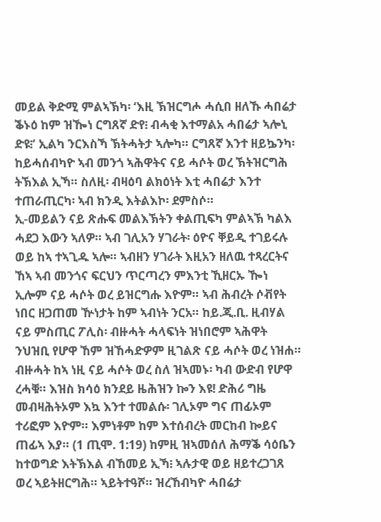መይል ቅድሚ ምልኣኽካ፡ ‘እዚ ኽዝርግሖ ሓሲበ ዘለኹ ሓበሬታ ቕኑዕ ከም ዝዀነ ርግጸኛ ድየ፧ ብሓቂ እተማልአ ሓበሬታ ኣሎኒ ድዩ፧’ ኢልካ ንርእስኻ ኽትሓትታ ኣሎካ። ርግጸኛ እንተ ዘይኴንካ፡ ከይሓሰብካዮ ኣብ መንጎ ኣሕዋትና ናይ ሓሶት ወረ ኽትዝርግሕ ትኽእል ኢኻ። ስለዚ፡ ብዛዕባ ልክዕነት እቲ ሓበሬታ እንተ ተጠራጢርካ፡ ኣብ ክንዲ እትልእኮ፡ ደምስሶ።
ኢ-መይልን ናይ ጽሑፍ መልእኽትን ቀልጢፍካ ምልኣኽ ካልእ ሓደጋ እውን ኣለዎ። ኣብ ገሊአን ሃገራት፡ ዕዮና ቐይዲ ተገይሩሉ ወይ ከኣ ተኣጊዱ ኣሎ። ኣብዘን ሃገራት እዚአን ዘለዉ ተጻረርትና ኸኣ ኣብ መንጎና ፍርህን ጥርጣረን ምእንቲ ኺዘርኡ ዀነ ኢሎም ናይ ሓሶት ወረ ይዝርግሑ እዮም። ኣብ ሕብረት ሶቭየት ነበር ዘጋጠመ ዅነታት ከም ኣብነት ንርአ። ከይ.ጂ.ቢ. ዚብሃል ናይ ምስጢር ፖሊስ፡ ብዙሓት ሓላፍነት ዝነበሮም ኣሕዋት ንህዝቢ የሆዋ ኸም ዝኸሓድዎም ዚገልጽ ናይ ሓሶት ወረ ነዝሐ። ብዙሓት ከኣ ነዚ ናይ ሓሶት ወረ ስለ ዝኣመኑ፡ ካብ ውድብ የሆዋ ረሓቑ። እዝስ ክሳዕ ክንደይ ዜሕዝን ኰን እዩ! ድሕሪ ግዜ መብዛሕትኦም እኳ እንተ ተመልሱ፡ ገሊኦም ግና ጠፊኦም ተሪፎም እዮም። እምነቶም ከም እተሰብረት መርከብ ኰይና ጠፊኣ እያ። (1 ጢሞ. 1:19) ከምዚ ዝኣመሰለ ሕማቕ ሳዕቤን ከተወግድ እትኽእል ብኸመይ ኢኻ፧ ኣሉታዊ ወይ ዘይተረጋገጸ ወረ ኣይትዘርግሕ። ኣይትተዓሾ። ዝረኸብካዮ ሓበሬታ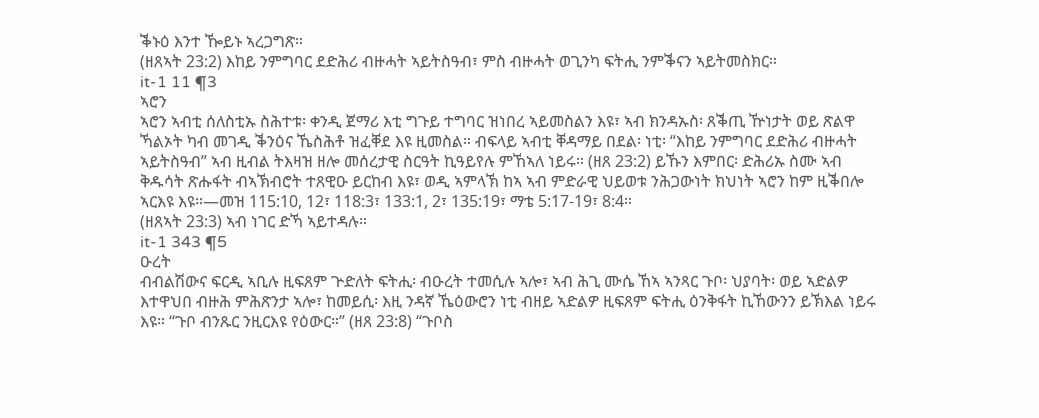ቕኑዕ እንተ ዀይኑ ኣረጋግጽ።
(ዘጸኣት 23:2) እከይ ንምግባር ደድሕሪ ብዙሓት ኣይትስዓብ፣ ምስ ብዙሓት ወጊንካ ፍትሒ ንምቕናን ኣይትመስክር።
it-1 11 ¶3
ኣሮን
ኣሮን ኣብቲ ሰለስቲኡ ስሕተቱ፡ ቀንዲ ጀማሪ እቲ ግጉይ ተግባር ዝነበረ ኣይመስልን እዩ፣ ኣብ ክንዳኡስ፡ ጸቕጢ ዅነታት ወይ ጽልዋ ኻልኦት ካብ መገዲ ቕንዕና ኼስሕቶ ዝፈቐደ እዩ ዚመስል። ብፍላይ ኣብቲ ቐዳማይ በደል፡ ነቲ፡ “እከይ ንምግባር ደድሕሪ ብዙሓት ኣይትስዓብ” ኣብ ዚብል ትእዛዝ ዘሎ መሰረታዊ ስርዓት ኪዓይየሉ ምኸኣለ ነይሩ። (ዘጸ 23:2) ይኹን እምበር፡ ድሕሪኡ ስሙ ኣብ ቅዱሳት ጽሑፋት ብኣኽብሮት ተጸዊዑ ይርከብ እዩ፣ ወዲ ኣምላኽ ከኣ ኣብ ምድራዊ ህይወቱ ንሕጋውነት ክህነት ኣሮን ከም ዚቕበሎ ኣርእዩ እዩ።—መዝ 115:10, 12፣ 118:3፣ 133:1, 2፣ 135:19፣ ማቴ 5:17-19፣ 8:4።
(ዘጸኣት 23:3) ኣብ ነገር ድኻ ኣይተዳሉ።
it-1 343 ¶5
ዑረት
ብብልሽውና ፍርዲ ኣቢሉ ዚፍጸም ጕድለት ፍትሒ፡ ብዑረት ተመሲሉ ኣሎ፣ ኣብ ሕጊ ሙሴ ኸኣ ኣንጻር ጉቦ፡ ህያባት፡ ወይ ኣድልዎ እተዋህበ ብዙሕ ምሕጽንታ ኣሎ፣ ከመይሲ፡ እዚ ንዳኛ ኼዕውሮን ነቲ ብዘይ ኣድልዎ ዚፍጸም ፍትሒ ዕንቅፋት ኪኸውንን ይኽእል ነይሩ እዩ። “ጉቦ ብንጹር ንዚርእዩ የዕውር።” (ዘጸ 23:8) “ጉቦስ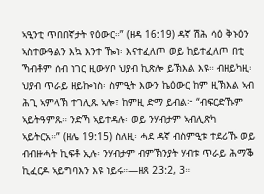ኣዒንቲ ጥበበኛታት የዕውር።” (ዘዳ 16:19) ዳኛ ሽሕ ሳዕ ቅኑዕን ኣስተውዓልን እኳ እንተ ዀነ፡ እናተፈለጦ ወይ ከይተፈለጦ በቲ ኻብቶም ሰብ ነገር ዚውሃቦ ህያብ ኪጽሎ ይኽእል እዩ። ብዘይካዚ፡ ህያብ ጥራይ ዘይኰነስ፡ ስምዒት እውን ኬዕውር ከም ዚኽእል ኣብ ሕጊ ኣምላኽ ተገሊጹ ኣሎ፣ ከምዚ ድማ ይብል፦ “ብፍርድኹም ኣይትዓምጹ። ንድኻ ኣይተዳሉ፡ ወይ ንሃብታም ኣብሊጽካ ኣይትርአ።” (ዘሌ 19:15) ስለዚ፡ ሓደ ዳኛ ብስምዒቱ ተደሪኹ ወይ ብብዙሓት ኪፍቶ ኢሉ፡ ንሃብታም ብምኽንያት ሃብቱ ጥራይ ሕማቕ ኪፈርዶ ኣይግባእን እዩ ነይሩ።—ዘጸ 23:2, 3።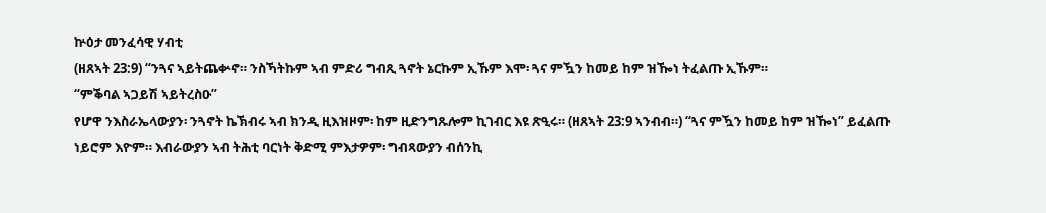ኵዕታ መንፈሳዊ ሃብቲ
(ዘጸኣት 23:9) “ንጓና ኣይትጨቍኖ። ንስኻትኩም ኣብ ምድሪ ግብጺ ጓኖት ኔርኩም ኢኹም እሞ፡ ጓና ምዃን ከመይ ከም ዝዀነ ትፈልጡ ኢኹም።
“ምቕባል ኣጋይሽ ኣይትረስዑ”
የሆዋ ንእስራኤላውያን፡ ንጓኖት ኬኽብሩ ኣብ ክንዲ ዚእዝዞም፡ ከም ዚድንግጹሎም ኪገብር እዩ ጽዒሩ። (ዘጸኣት 23:9 ኣንብብ።) “ጓና ምዃን ከመይ ከም ዝዀነ” ይፈልጡ ነይሮም እዮም። እብራውያን ኣብ ትሕቲ ባርነት ቅድሚ ምእታዎም፡ ግብጻውያን ብሰንኪ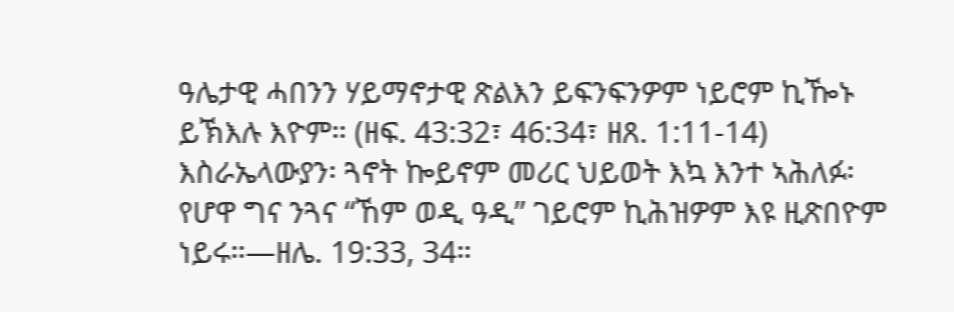ዓሌታዊ ሓበንን ሃይማኖታዊ ጽልእን ይፍንፍንዎም ነይሮም ኪዀኑ ይኽእሉ እዮም። (ዘፍ. 43:32፣ 46:34፣ ዘጸ. 1:11-14) እስራኤላውያን፡ ጓኖት ኰይኖም መሪር ህይወት እኳ እንተ ኣሕለፉ፡ የሆዋ ግና ንጓና “ኸም ወዲ ዓዲ” ገይሮም ኪሕዝዎም እዩ ዚጽበዮም ነይሩ።—ዘሌ. 19:33, 34።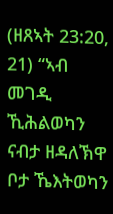(ዘጸኣት 23:20, 21) “ኣብ መገዲ ኺሕልወካን ናብታ ዘዳለኽዋ ቦታ ኼእትወካን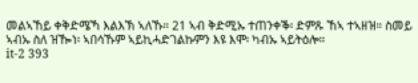መልኣኸይ ቀቅድሜኻ እልእኽ ኣለኹ። 21 ኣብ ቅድሚኡ ተጠንቀቕ፡ ድምጹ ኸኣ ተኣዘዝ። ስመይ ኣብኡ ስለ ዝዀነ፡ ኣበሳኹም ኣይኪሓድገልኩምን እዩ እሞ፡ ካብኡ ኣይትዕሎ።
it-2 393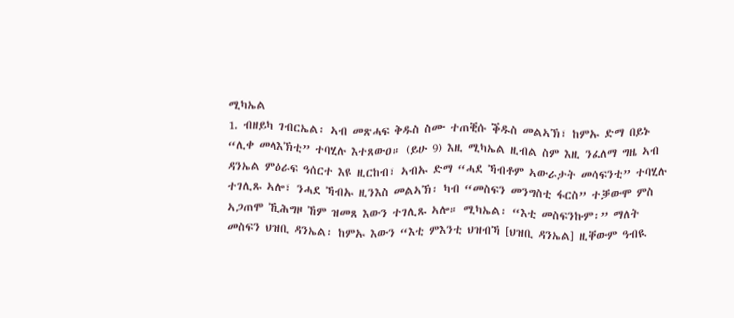ሚካኤል
1. ብዘይካ ገብርኤል፡ ኣብ መጽሓፍ ቅዱስ ስሙ ተጠቒሱ ቕዱስ መልኣኽ፣ ከምኡ ድማ በይኑ “ሊቀ መላእኽቲ” ተባሂሉ እተጸውዐ። (ይሁ 9) እዚ ሚካኤል ዚብል ስም እዚ ንፈለማ ግዜ ኣብ ዳንኤል ምዕራፍ ዓሰርተ እዩ ዚርከብ፣ ኣብኡ ድማ “ሓደ ኻብቶም ኣውራታት መሳፍንቲ” ተባሂሉ ተገሊጹ ኣሎ፣ ንሓደ ኻብኡ ዚንእስ መልኣኽ፡ ካብ “መስፍን መንግስቲ ፋርስ” ተቓውሞ ምስ ኣጋጠሞ ኺሕግዞ ኸም ዝመጸ እውን ተገሊጹ ኣሎ። ሚካኤል፡ “እቲ መስፍንኩም፡” ማለት መስፍን ህዝቢ ዳንኤል፡ ከምኡ እውን “እቲ ምእንቲ ህዝብኻ [ህዝቢ ዳንኤል] ዚቐውም ዓብዪ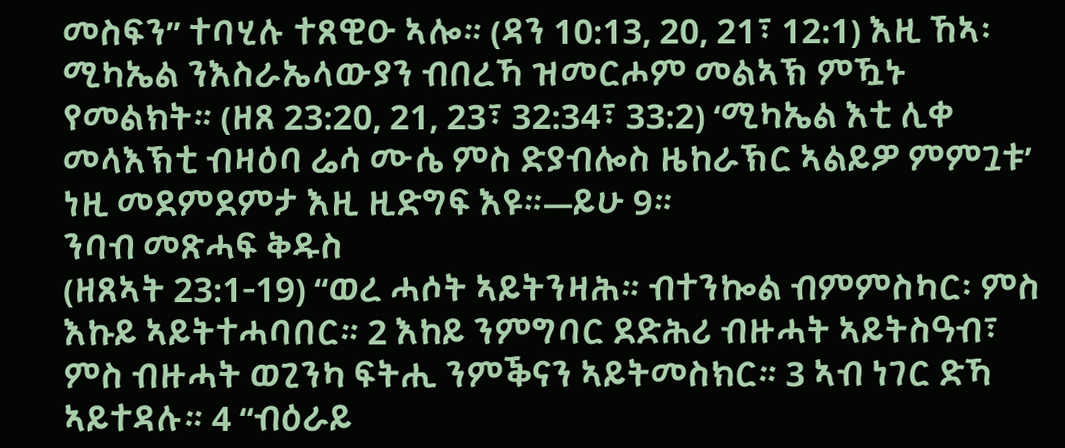መስፍን” ተባሂሉ ተጸዊዑ ኣሎ። (ዳን 10:13, 20, 21፣ 12:1) እዚ ኸኣ፡ ሚካኤል ንእስራኤላውያን ብበረኻ ዝመርሖም መልኣኽ ምዃኑ የመልክት። (ዘጸ 23:20, 21, 23፣ 32:34፣ 33:2) ‘ሚካኤል እቲ ሊቀ መላእኽቲ ብዛዕባ ሬሳ ሙሴ ምስ ድያብሎስ ዜከራኽር ኣልይዎ ምምጓቱ’ ነዚ መደምደምታ እዚ ዚድግፍ እዩ።—ይሁ 9።
ንባብ መጽሓፍ ቅዱስ
(ዘጸኣት 23:1-19) “ወረ ሓሶት ኣይትንዛሕ። ብተንኰል ብምምስካር፡ ምስ እኩይ ኣይትተሓባበር። 2 እከይ ንምግባር ደድሕሪ ብዙሓት ኣይትስዓብ፣ ምስ ብዙሓት ወጊንካ ፍትሒ ንምቕናን ኣይትመስክር። 3 ኣብ ነገር ድኻ ኣይተዳሉ። 4 “ብዕራይ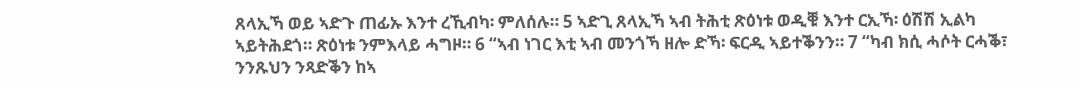ጸላኢኻ ወይ ኣድጉ ጠፊኡ እንተ ረኺብካ፡ ምለሰሉ። 5 ኣድጊ ጸላኢኻ ኣብ ትሕቲ ጽዕነቱ ወዲቑ እንተ ርኢኻ፡ ዕሽሽ ኢልካ ኣይትሕደጎ። ጽዕነቱ ንምእላይ ሓግዞ። 6 “ኣብ ነገር እቲ ኣብ መንጎኻ ዘሎ ድኻ፡ ፍርዲ ኣይተቕንን። 7 “ካብ ክሲ ሓሶት ርሓቕ፣ ንንጹህን ንጻድቕን ከኣ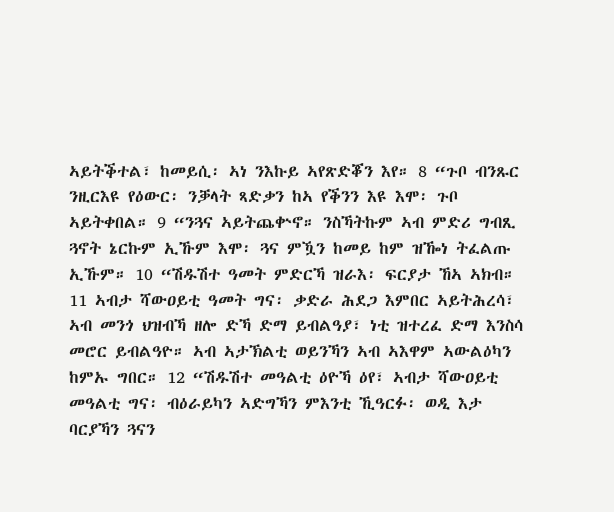ኣይትቕተል፣ ከመይሲ፡ ኣነ ንእኩይ ኣየጽድቖን እየ። 8 “ጉቦ ብንጹር ንዚርእዩ የዕውር፡ ንቓላት ጻድቃን ከኣ የቕንን እዩ እሞ፡ ጉቦ ኣይትቀበል። 9 “ንጓና ኣይትጨቍኖ። ንስኻትኩም ኣብ ምድሪ ግብጺ ጓኖት ኔርኩም ኢኹም እሞ፡ ጓና ምዃን ከመይ ከም ዝዀነ ትፈልጡ ኢኹም። 10 “ሽዱሽተ ዓመት ምድርኻ ዝራእ፡ ፍርያታ ኸኣ ኣክብ። 11 ኣብታ ሻውዐይቲ ዓመት ግና፡ ቃድራ ሕደጋ እምበር ኣይትሕረሳ፣ ኣብ መንጎ ህዝብኻ ዘሎ ድኻ ድማ ይብልዓያ፣ ነቲ ዝተረፈ ድማ እንስሳ መሮር ይብልዓዮ። ኣብ ኣታኽልቲ ወይንኻን ኣብ ኣእዋም ኣውልዕካን ከምኡ ግበር። 12 “ሽዱሽተ መዓልቲ ዕዮኻ ዕየ፣ ኣብታ ሻውዐይቲ መዓልቲ ግና፡ ብዕራይካን ኣድግኻን ምእንቲ ኺዓርፉ፡ ወዲ እታ ባርያኻን ጓናን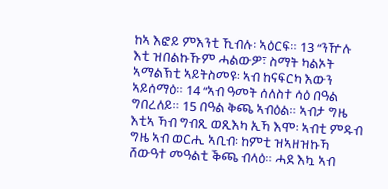ከኣ እፎይ ምእንቲ ኺብሉ፡ ኣዕርፍ። 13 “ንዅሉ እቲ ዝበልኩኹም ሓልውዎ፣ ስማት ካልኦት ኣማልኽቲ ኣይትስመዩ፡ ኣብ ከናፍርካ እውን ኣይሰማዕ። 14 “ኣብ ዓመት ሰለስተ ሳዕ በዓል ግበረለይ። 15 በዓል ቅጫ ኣብዕል። ኣብታ ግዜ እቲኣ ኻብ ግብጺ ወጺእካ ኢኻ እሞ፡ ኣብቲ ምዱብ ግዜ ኣብ ወርሒ ኣቢብ፡ ከምቲ ዝኣዘዝኩኻ ሸውዓተ መዓልቲ ቕጫ ብላዕ። ሓደ እኳ ኣብ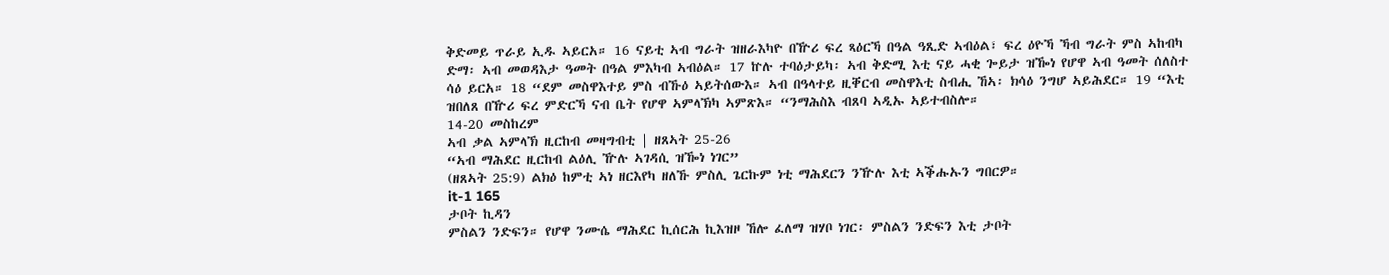ቅድመይ ጥራይ ኢዱ ኣይርአ። 16 ናይቲ ኣብ ግራት ዝዘራእካዮ በዅሪ ፍረ ጻዕርኻ በዓል ዓጺድ ኣብዕል፣ ፍረ ዕዮኻ ኻብ ግራት ምስ ኣከብካ ድማ፡ ኣብ መወዳእታ ዓመት በዓል ምእካብ ኣብዕል። 17 ኵሉ ተባዕታይካ፡ ኣብ ቅድሚ እቲ ናይ ሓቂ ጐይታ ዝዀነ የሆዋ ኣብ ዓመት ሰለስተ ሳዕ ይርአ። 18 “ደም መስዋእተይ ምስ ብኹዕ ኣይትሰውእ። ኣብ በዓላተይ ዚቐርብ መስዋእቲ ስብሒ ኸኣ፡ ክሳዕ ንግሆ ኣይሕደር። 19 “እቲ ዝበለጸ በዅሪ ፍረ ምድርኻ ናብ ቤት የሆዋ ኣምላኽካ ኣምጽእ። “ንማሕስእ ብጸባ ኣዲኡ ኣይተብስሎ።
14-20 መስከረም
ኣብ ቃል ኣምላኽ ዚርከብ መዛግብቲ | ዘጸኣት 25-26
“ኣብ ማሕደር ዚርከብ ልዕሊ ዅሉ ኣገዳሲ ዝዀነ ነገር”
(ዘጸኣት 25:9) ልክዕ ከምቲ ኣነ ዘርእየካ ዘለኹ ምስሊ ጌርኩም ነቲ ማሕደርን ንዅሉ እቲ ኣቕሑኡን ግበርዎ።
it-1 165
ታቦት ኪዳን
ምስልን ንድፍን። የሆዋ ንሙሴ ማሕደር ኪሰርሕ ኪእዝዞ ኸሎ ፈለማ ዝሃቦ ነገር፡ ምስልን ንድፍን እቲ ታቦት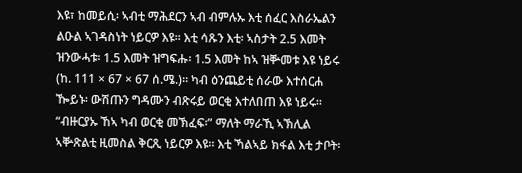እዩ፣ ከመይሲ፡ ኣብቲ ማሕደርን ኣብ ብምሉኡ እቲ ሰፈር እስራኤልን ልዑል ኣገዳስነት ነይርዎ እዩ። እቲ ሳጹን እቲ፡ ኣስታት 2.5 እመት ዝንውሓቱ፡ 1.5 እመት ዝግፍሑ፡ 1.5 እመት ከኣ ዝቝመቱ እዩ ነይሩ (ከ. 111 × 67 × 67 ሰ.ሜ.)። ካብ ዕንጨይቲ ሰራው እተሰርሐ ዀይኑ፡ ውሽጡን ግዳሙን ብጽሩይ ወርቂ እተለበጠ እዩ ነይሩ። “ብዙርያኡ ኸኣ ካብ ወርቂ መኽፈፍ፡” ማለት ማራኺ ኣኽሊል ኣቝጽልቲ ዚመስል ቅርጺ ነይርዎ እዩ። እቲ ኻልኣይ ክፋል እቲ ታቦት፡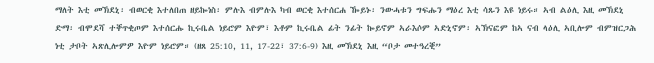ማለት እቲ መኽደኒ፡ ብወርቂ እተለበጠ ዘይኰነስ፡ ምሉእ ብምሉእ ካብ ወርቂ እተሰርሐ ዀይኑ፡ ንውሓቱን ግፍሑን ማዕረ እቲ ሳጹን እዩ ነይሩ። ኣብ ልዕሊ እዚ መኽደኒ ድማ፡ ብሞደሻ ተቐጥቂጦም እተሰርሑ ኪሩቤል ነይሮም እዮም፣ እቶም ኪሩቤል ፊት ንፊት ኰይኖም ኣራእሶም ኣድኒኖም፡ ኣኽናፎም ከኣ ናብ ላዕሊ ኣቢሎም ብምዝርጋሕ ነቲ ታቦት ኣጽሊሎምዎ እዮም ነይሮም። (ዘጸ 25:10, 11, 17-22፣ 37:6-9) እዚ መኽደኒ እዚ “ቦታ መተዓረቒ”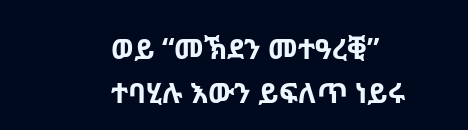ወይ “መኽደን መተዓረቒ” ተባሂሉ እውን ይፍለጥ ነይሩ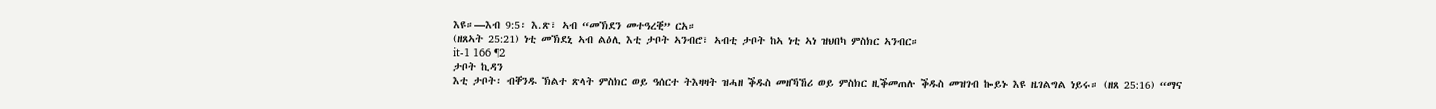እዩ።—እብ 9:5፡ እ.ጽ፣ ኣብ “መኽደን መተዓረቒ” ርአ።
(ዘጸኣት 25:21) ነቲ መኽደኒ ኣብ ልዕሊ እቲ ታቦት ኣንብሮ፣ ኣብቲ ታቦት ከኣ ነቲ ኣነ ዝህበካ ምስክር ኣንብር።
it-1 166 ¶2
ታቦት ኪዳን
እቲ ታቦት፡ ብቐንዱ ኽልተ ጽላት ምስክር ወይ ዓሰርተ ትእዛዛት ዝሓዘ ቕዱስ መዘኻኸሪ ወይ ምስክር ዚቕመጠሉ ቕዱስ መዝገብ ኰይኑ እዩ ዜገልግል ነይሩ። (ዘጸ 25:16) “ማና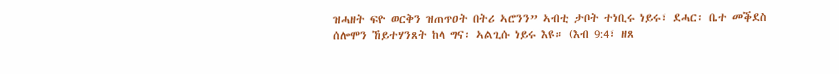ዝሓዘት ፍዮ ወርቅን ዝጠጥዐት በትሪ ኣሮንን” ኣብቲ ታቦት ተነቢሩ ነይሩ፣ ደሓር፡ ቤተ መቕደስ ሰሎሞን ኸይተሃንጸት ከላ ግና፡ ኣልጊሱ ነይሩ እዩ። (እብ 9:4፣ ዘጸ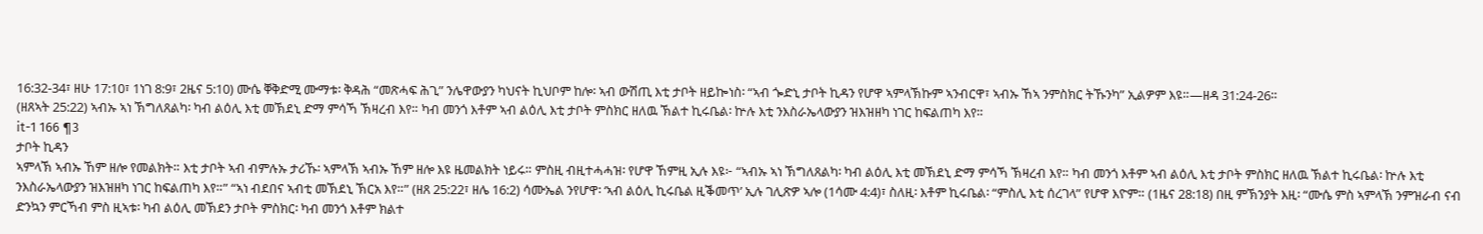16:32-34፣ ዘሁ 17:10፣ 1ነገ 8:9፣ 2ዜና 5:10) ሙሴ ቐቅድሚ ሙማቱ፡ ቅዳሕ “መጽሓፍ ሕጊ” ንሌዋውያን ካህናት ኪህቦም ከሎ፡ ኣብ ውሽጢ እቲ ታቦት ዘይኰነስ፡ “ኣብ ጐድኒ ታቦት ኪዳን የሆዋ ኣምላኽኩም ኣንብርዋ፣ ኣብኡ ኸኣ ንምስክር ትኹንካ” ኢልዎም እዩ።—ዘዳ 31:24-26።
(ዘጸኣት 25:22) ኣብኡ ኣነ ኽግለጸልካ፡ ካብ ልዕሊ እቲ መኽደኒ ድማ ምሳኻ ኽዛረብ እየ። ካብ መንጎ እቶም ኣብ ልዕሊ እቲ ታቦት ምስክር ዘለዉ ኽልተ ኪሩቤል፡ ኵሉ እቲ ንእስራኤላውያን ዝእዝዘካ ነገር ከፍልጠካ እየ።
it-1 166 ¶3
ታቦት ኪዳን
ኣምላኽ ኣብኡ ኸም ዘሎ የመልክት። እቲ ታቦት ኣብ ብምሉኡ ታሪኹ፡ ኣምላኽ ኣብኡ ኸም ዘሎ እዩ ዜመልክት ነይሩ። ምስዚ ብዚተሓሓዝ፡ የሆዋ ኸምዚ ኢሉ እዩ፦ “ኣብኡ ኣነ ኽግለጸልካ፡ ካብ ልዕሊ እቲ መኽደኒ ድማ ምሳኻ ኽዛረብ እየ። ካብ መንጎ እቶም ኣብ ልዕሊ እቲ ታቦት ምስክር ዘለዉ ኽልተ ኪሩቤል፡ ኵሉ እቲ ንእስራኤላውያን ዝእዝዘካ ነገር ከፍልጠካ እየ።” “ኣነ ብደበና ኣብቲ መኽደኒ ኽርአ እየ።” (ዘጸ 25:22፣ ዘሌ 16:2) ሳሙኤል ንየሆዋ፡ ‘ኣብ ልዕሊ ኪሩቤል ዚቕመጥ’ ኢሉ ገሊጽዎ ኣሎ (1ሳሙ 4:4)፣ ስለዚ፡ እቶም ኪሩቤል፡ “ምስሊ እቲ ሰረገላ” የሆዋ እዮም። (1ዜና 28:18) በዚ ምኽንያት እዚ፡ “ሙሴ ምስ ኣምላኽ ንምዝራብ ናብ ድንኳን ምርኻብ ምስ ዚኣቱ፡ ካብ ልዕሊ መኽደን ታቦት ምስክር፡ ካብ መንጎ እቶም ክልተ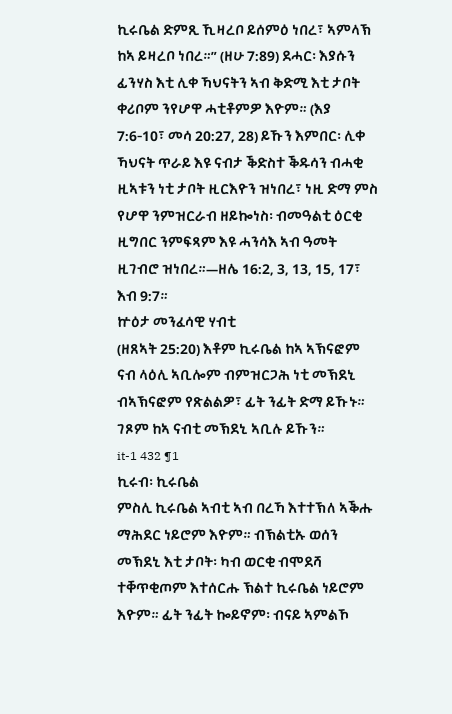ኪሩቤል ድምጺ ኺዛረቦ ይሰምዕ ነበረ፣ ኣምላኽ ከኣ ይዛረቦ ነበረ።” (ዘሁ 7:89) ደሓር፡ እያሱን ፊንሃስ እቲ ሊቀ ኻህናትን ኣብ ቅድሚ እቲ ታቦት ቀሪቦም ንየሆዋ ሓቲቶምዎ እዮም። (እያ 7:6-10፣ መሳ 20:27, 28) ይኹን እምበር፡ ሊቀ ኻህናት ጥራይ እዩ ናብታ ቕድስተ ቕዱሳን ብሓቂ ዚኣቱን ነቲ ታቦት ዚርእዮን ዝነበረ፣ ነዚ ድማ ምስ የሆዋ ንምዝርራብ ዘይኰነስ፡ ብመዓልቲ ዕርቂ ዚግበር ንምፍጻም እዩ ሓንሳእ ኣብ ዓመት ዚገብሮ ዝነበረ።—ዘሌ 16:2, 3, 13, 15, 17፣ እብ 9:7።
ኵዕታ መንፈሳዊ ሃብቲ
(ዘጸኣት 25:20) እቶም ኪሩቤል ከኣ ኣኽናፎም ናብ ላዕሊ ኣቢሎም ብምዝርጋሕ ነቲ መኽደኒ ብኣኽናፎም የጽልልዎ፣ ፊት ንፊት ድማ ይኹኑ። ገጾም ከኣ ናብቲ መኽደኒ ኣቢሉ ይኹን።
it-1 432 ¶1
ኪሩብ፡ ኪሩቤል
ምስሊ ኪሩቤል ኣብቲ ኣብ በረኻ እተተኽለ ኣቕሑ ማሕደር ነይሮም እዮም። ብኽልቲኡ ወሰን መኽደኒ እቲ ታቦት፡ ካብ ወርቂ ብሞደሻ ተቐጥቂጦም እተሰርሑ ኽልተ ኪሩቤል ነይሮም እዮም። ፊት ንፊት ኰይኖም፡ ብናይ ኣምልኾ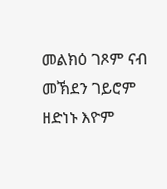መልክዕ ገጾም ናብ መኽደን ገይሮም ዘድነኑ እዮም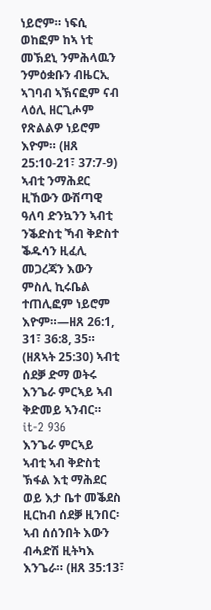ነይሮም። ነፍሲ ወከፎም ከኣ ነቲ መኽደኒ ንምሕላዉን ንምዕቋቡን ብዜርኢ ኣገባብ ኣኽናፎም ናብ ላዕሊ ዘርጊሖም የጽልልዎ ነይሮም እዮም። (ዘጸ 25:10-21፣ 37:7-9) ኣብቲ ንማሕደር ዚኸውን ውሽጣዊ ዓለባ ድንኳንን ኣብቲ ንቕድስቲ ኻብ ቅድስተ ቕዱሳን ዚፈሊ መጋረጃን እውን ምስሊ ኪሩቤል ተጠሊፎም ነይሮም እዮም።—ዘጸ 26:1, 31፣ 36:8, 35።
(ዘጸኣት 25:30) ኣብቲ ሰደቓ ድማ ወትሩ እንጌራ ምርኣይ ኣብ ቅድመይ ኣንብር።
it-2 936
እንጌራ ምርኣይ
ኣብቲ ኣብ ቅድስቲ ኽፋል እቲ ማሕደር ወይ እታ ቤተ መቕደስ ዚርከብ ሰደቓ ዚንበር፡ ኣብ ሰሰንበት እውን ብሓድሽ ዚትካእ እንጌራ። (ዘጸ 35:13፣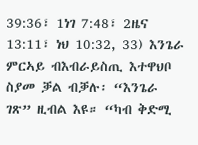39:36፣ 1ነገ 7:48፣ 2ዜና 13:11፣ ነህ 10:32, 33) እንጌራ ምርኣይ ብእብራይስጢ እተዋህቦ ስያመ ቓል ብቓሉ፡ “እንጌራ ገጽ” ዚብል እዩ። “ካብ ቅድሚ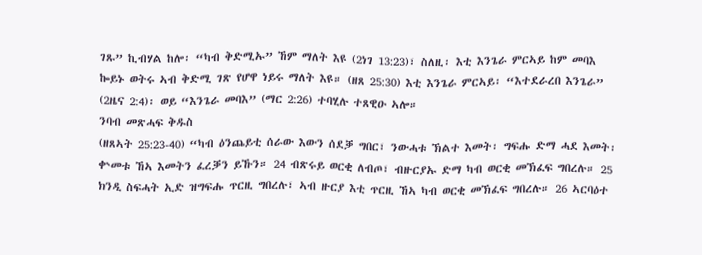ገጹ” ኪብሃል ከሎ፡ “ካብ ቅድሚኡ” ኸም ማለት እዩ (2ነገ 13:23)፣ ስለዚ፡ እቲ እንጌራ ምርኣይ ከም መባእ ኰይኑ ወትሩ ኣብ ቅድሚ ገጽ የሆዋ ነይሩ ማለት እዩ። (ዘጸ 25:30) እቲ እንጌራ ምርኣይ፡ “እተደራረበ እንጌራ” (2ዜና 2:4)፡ ወይ “እንጌራ መባእ” (ማር 2:26) ተባሂሉ ተጸዊዑ ኣሎ።
ንባብ መጽሓፍ ቅዱስ
(ዘጸኣት 25:23-40) “ካብ ዕንጨይቲ ሰራው እውን ሰደቓ ግበር፣ ንውሓቱ ኽልተ እመት፡ ግፍሑ ድማ ሓደ እመት፡ ቍመቱ ኸኣ እመትን ፈረቓን ይኹን። 24 ብጽሩይ ወርቂ ለብጦ፣ ብዙርያኡ ድማ ካብ ወርቂ መኽፈፍ ግበረሉ። 25 ክንዲ ስፍሓት ኢድ ዝግፍሑ ጥርዚ ግበረሉ፣ ኣብ ዙርያ እቲ ጥርዚ ኸኣ ካብ ወርቂ መኽፈፍ ግበረሉ። 26 ኣርባዕተ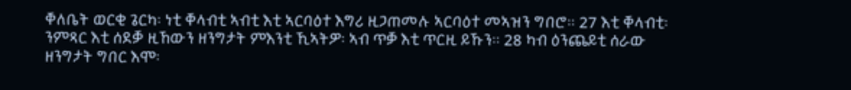ቐለቤት ወርቂ ጌርካ፡ ነቲ ቐላብቲ ኣብቲ እቲ ኣርባዕተ እግሪ ዚጋጠመሉ ኣርባዕተ መኣዝን ግበሮ። 27 እቲ ቐላብቲ፡ ንምጻር እቲ ሰደቓ ዚኸውን ዘንግታት ምእንቲ ኺኣትዎ፡ ኣብ ጥቓ እቲ ጥርዚ ይኹን። 28 ካብ ዕንጨይቲ ሰራው ዘንግታት ግበር እሞ፡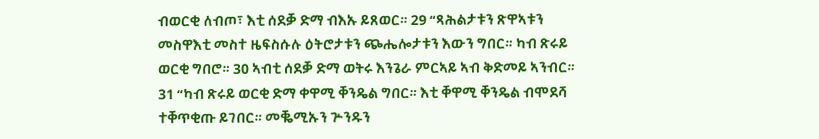ብወርቂ ለብጦ፣ እቲ ሰደቓ ድማ ብእኡ ይጸወር። 29 “ጻሕልታቱን ጽዋኣቱን መስዋእቲ መስተ ዜፍስሱሉ ዕትሮታቱን ጭሔሎታቱን እውን ግበር። ካብ ጽሩይ ወርቂ ግበሮ። 30 ኣብቲ ሰደቓ ድማ ወትሩ እንጌራ ምርኣይ ኣብ ቅድመይ ኣንብር። 31 “ካብ ጽሩይ ወርቂ ድማ ቀዋሚ ቐንዴል ግበር። እቲ ቐዋሚ ቐንዴል ብሞደሻ ተቐጥቂጡ ይገበር። መቘሚኡን ጕንዱን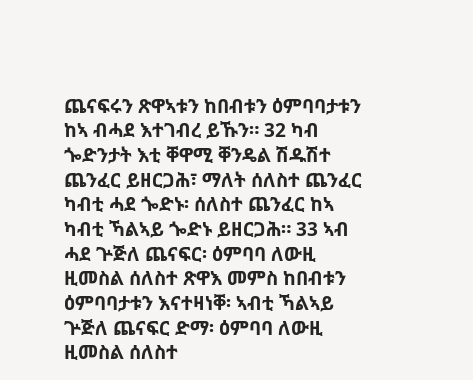ጨናፍሩን ጽዋኣቱን ከበብቱን ዕምባባታቱን ከኣ ብሓደ እተገብረ ይኹን። 32 ካብ ጐድንታት እቲ ቐዋሚ ቐንዴል ሽዱሽተ ጨንፈር ይዘርጋሕ፣ ማለት ሰለስተ ጨንፈር ካብቲ ሓደ ጐድኑ፡ ሰለስተ ጨንፈር ከኣ ካብቲ ኻልኣይ ጐድኑ ይዘርጋሕ። 33 ኣብ ሓደ ጕጅለ ጨናፍር፡ ዕምባባ ለውዚ ዚመስል ሰለስተ ጽዋእ መምስ ከበብቱን ዕምባባታቱን እናተዛነቐ፡ ኣብቲ ኻልኣይ ጕጅለ ጨናፍር ድማ፡ ዕምባባ ለውዚ ዚመስል ሰለስተ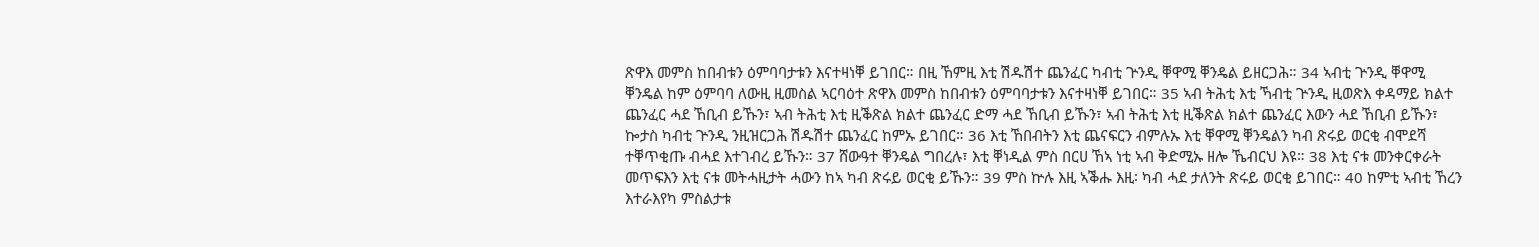ጽዋእ መምስ ከበብቱን ዕምባባታቱን እናተዛነቐ ይገበር። በዚ ኸምዚ እቲ ሽዱሽተ ጨንፈር ካብቲ ጕንዲ ቐዋሚ ቐንዴል ይዘርጋሕ። 34 ኣብቲ ጕንዲ ቐዋሚ ቐንዴል ከም ዕምባባ ለውዚ ዚመስል ኣርባዕተ ጽዋእ መምስ ከበብቱን ዕምባባታቱን እናተዛነቐ ይገበር። 35 ኣብ ትሕቲ እቲ ኻብቲ ጕንዲ ዚወጽእ ቀዳማይ ክልተ ጨንፈር ሓደ ኸቢብ ይኹን፣ ኣብ ትሕቲ እቲ ዚቕጽል ክልተ ጨንፈር ድማ ሓደ ኸቢብ ይኹን፣ ኣብ ትሕቲ እቲ ዚቕጽል ክልተ ጨንፈር እውን ሓደ ኸቢብ ይኹን፣ ኰታስ ካብቲ ጕንዲ ንዚዝርጋሕ ሽዱሽተ ጨንፈር ከምኡ ይገበር። 36 እቲ ኸበብትን እቲ ጨናፍርን ብምሉኡ እቲ ቐዋሚ ቐንዴልን ካብ ጽሩይ ወርቂ ብሞደሻ ተቐጥቂጡ ብሓደ እተገብረ ይኹን። 37 ሸውዓተ ቐንዴል ግበረሉ፣ እቲ ቐነዲል ምስ በርሀ ኸኣ ነቲ ኣብ ቅድሚኡ ዘሎ ኼብርህ እዩ። 38 እቲ ናቱ መንቀርቀራት መጥፍእን እቲ ናቱ መትሓዚታት ሓውን ከኣ ካብ ጽሩይ ወርቂ ይኹን። 39 ምስ ኵሉ እዚ ኣቕሑ እዚ፡ ካብ ሓደ ታለንት ጽሩይ ወርቂ ይገበር። 40 ከምቲ ኣብቲ ኸረን እተራእየካ ምስልታቱ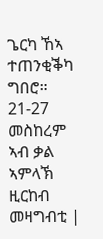ጌርካ ኸኣ ተጠንቂቕካ ግበሮ።
21-27 መስከረም
ኣብ ቃል ኣምላኽ ዚርከብ መዛግብቲ |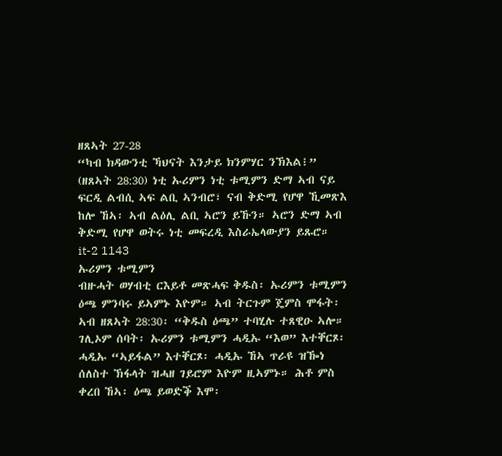ዘጸኣት 27-28
“ካብ ክዳውንቲ ኻህናት እንታይ ክንምሃር ንኽእል፧”
(ዘጸኣት 28:30) ነቲ ኡሪምን ነቲ ቱሚምን ድማ ኣብ ናይ ፍርዲ ልብሲ ኣፍ ልቢ ኣንብሮ፣ ናብ ቅድሚ የሆዋ ኺመጽእ ከሎ ኸኣ፡ ኣብ ልዕሊ ልቢ ኣሮን ይኹን። ኣሮን ድማ ኣብ ቅድሚ የሆዋ ወትሩ ነቲ መፍረዲ እስራኤላውያን ይጹሮ።
it-2 1143
ኡሪምን ቱሚምን
ብዙሓት ወሃብቲ ርእይቶ መጽሓፍ ቅዱስ፡ ኡሪምን ቱሚምን ዕጫ ምንባሩ ይኣምኑ እዮም። ኣብ ትርጉም ጄምስ ሞፋት፡ ኣብ ዘጸኣት 28:30፡ “ቅዱስ ዕጫ” ተባሂሉ ተጸዊዑ ኣሎ። ገሊኦም ሰባት፡ ኡሪምን ቱሚምን ሓዲኡ “እወ” እተቐርጾ፡ ሓዲኡ “ኣይፋል” እተቐርጾ፡ ሓዲኡ ኸኣ ጥራዩ ዝዀነ ሰለስተ ኽፋላት ዝሓዘ ገይሮም እዮም ዚኣምኑ። ሕቶ ምስ ቀረበ ኸኣ፡ ዕጫ ይወድቕ እሞ፡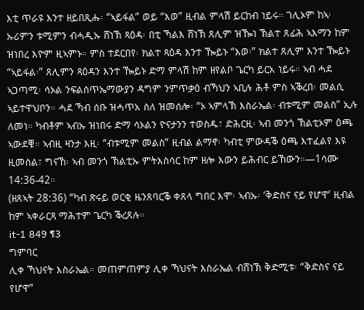እቲ ጥራዩ እንተ ዘይበጺሑ፡ “ኣይፋል” ወይ “እወ” ዚብል ምላሽ ይርከብ ነይሩ። ገሊኦም ከኣ፡ ኡሪምን ቱሚምን ብሓዲኡ ሸነኽ ጻዕዳ፡ በቲ ኻልእ ሸነኽ ጸሊም ዝዀነ ኽልተ ጸፊሕ ኣእማን ከም ዝነበረ እዮም ዚኣምኑ። ምስ ተደርበየ፡ ክልተ ጻዕዳ እንተ ዀይኑ “እወ፡” ክልተ ጸሊም እንተ ዀይኑ “ኣይፋል፡” ጸሊምን ጻዕዳን እንተ ዀይኑ ድማ ምላሽ ከም ዘየልቦ ጌርካ ይርአ ነይሩ። ኣብ ሓደ ኣጋጣሚ፡ ሳኦል ንፍልስጥኤማውያን ዳግም ንምጥቃዕ ብኻህን ኣቢሉ ሕቶ ምስ ኣቕረበ፡ መልሲ ኣይተዋህቦን። ሓደ ኻብ ሰቡ ዝሓጥአ ስለ ዝመሰሎ፡ “ኦ ኣምላኽ እስራኤል፡ ብቱሚም መልስ” ኢሉ ለመነ። ካብቶም ኣብኡ ዝነበሩ ድማ ሳኦልን ዮናታንን ተወስዱ፣ ድሕርዚ፡ ኣብ መንጎ ኽልቲኦም ዕጫ ኣውደቑ። ኣብዚ ዛንታ እዚ፡ “ብቱሚም መልስ” ዚብል ልማኖ፡ ካብቲ ምውዳቕ ዕጫ እተፈልየ እዩ ዚመስል፣ ግናኸ፡ ኣብ መንጎ ኽልቲኡ ምትእስሳር ከም ዘሎ እውን ይሕብር ይኸውን።—1ሳሙ 14:36-42።
(ዘጸኣት 28:36) “ካብ ጽሩይ ወርቂ ዜንጸባርቕ ቀጸላ ግበር እሞ፡ ኣብኡ፡ ‘ቅድስና ናይ የሆዋ’ ዚብል ከም ኣቀራርጻ ማሕተም ጌርካ ቕረጸሉ።
it-1 849 ¶3
ግምባር
ሊቀ ኻህናት እስራኤል። መጠምጠምያ ሊቀ ኻህናት እስራኤል ብሸነኽ ቅድሚቱ፡ “ቅድስና ናይ የሆዋ”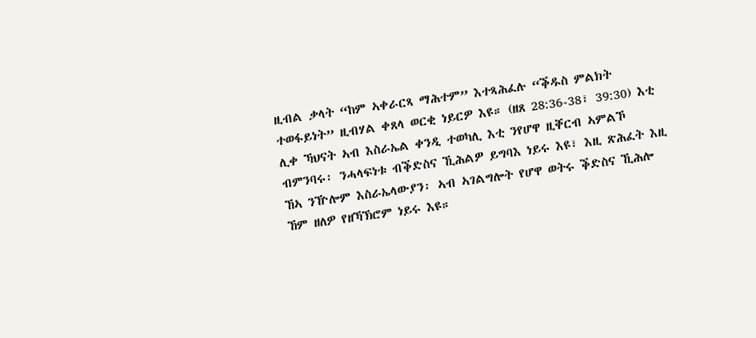ዚብል ቃላት “ከም ኣቀራርጻ ማሕተም” እተጻሕፈሉ “ቕዱስ ምልክት ተወፋይነት” ዚብሃል ቀጸላ ወርቂ ነይርዎ እዩ። (ዘጸ 28:36-38፣ 39:30) እቲ ሊቀ ኻህናት ኣብ እስራኤል ቀንዲ ተወካሊ እቲ ንየሆዋ ዚቐርብ ኣምልኾ ብምንባሩ፡ ንሓላፍነቱ ብቕድስና ኺሕልዎ ይግባእ ነይሩ እዩ፣ እዚ ጽሕፈት እዚ ኸኣ ንዅሎም እስራኤላውያን፡ ኣብ ኣገልግሎት የሆዋ ወትሩ ቕድስና ኺሕሎ ኸም ዘለዎ የዘኻኽሮም ነይሩ እዩ።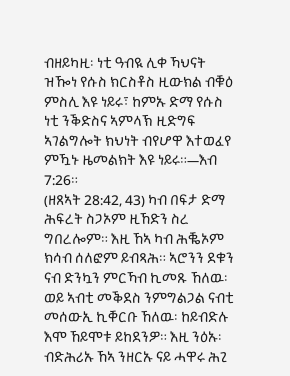ብዘይካዚ፡ ነቲ ዓብዪ ሊቀ ኻህናት ዝዀነ የሱስ ክርስቶስ ዚውክል ብቑዕ ምስሊ እዩ ነይሩ፣ ከምኡ ድማ የሱስ ነቲ ንቕድስና ኣምላኽ ዚድግፍ ኣገልግሎት ክህነት ብየሆዋ እተወፈየ ምዃኑ ዜመልክት እዩ ነይሩ።—እብ 7:26።
(ዘጸኣት 28:42, 43) ካብ በፍታ ድማ ሕፍረት ስጋኦም ዚኸድን ስረ ግበረሎም። እዚ ኸኣ ካብ ሕቘኦም ክሳብ ሰለፎም ይብጻሕ። ኣሮንን ደቁን ናብ ድንኳን ምርኻብ ኪመጹ ኸለዉ፡ ወይ ኣብቲ መቕደስ ንምግልጋል ናብቲ መሰውኢ ኪቐርቡ ኸለዉ፡ ከይብድሉ እሞ ኸይሞቱ ይከደንዎ። እዚ ንዕኡ፡ ብድሕሪኡ ኸኣ ንዘርኡ ናይ ሓዋሩ ሕጊ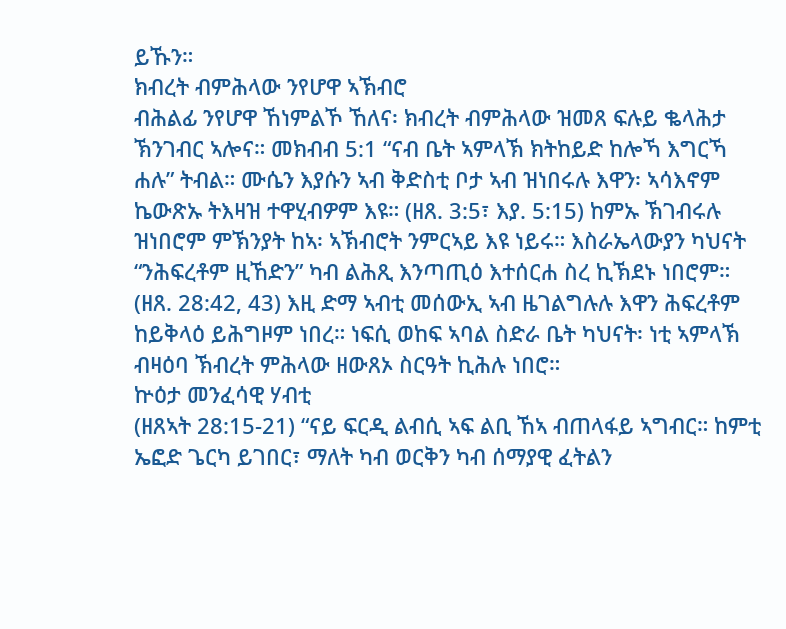ይኹን።
ክብረት ብምሕላው ንየሆዋ ኣኽብሮ
ብሕልፊ ንየሆዋ ኸነምልኾ ኸለና፡ ክብረት ብምሕላው ዝመጸ ፍሉይ ቈላሕታ ኽንገብር ኣሎና። መክብብ 5:1 “ናብ ቤት ኣምላኽ ክትከይድ ከሎኻ እግርኻ ሐሉ” ትብል። ሙሴን እያሱን ኣብ ቅድስቲ ቦታ ኣብ ዝነበሩሉ እዋን፡ ኣሳእኖም ኬውጽኡ ትእዛዝ ተዋሂብዎም እዩ። (ዘጸ. 3:5፣ እያ. 5:15) ከምኡ ኽገብሩሉ ዝነበሮም ምኽንያት ከኣ፡ ኣኽብሮት ንምርኣይ እዩ ነይሩ። እስራኤላውያን ካህናት “ንሕፍረቶም ዚኸድን” ካብ ልሕጺ እንጣጢዕ እተሰርሐ ስረ ኪኽደኑ ነበሮም። (ዘጸ. 28:42, 43) እዚ ድማ ኣብቲ መሰውኢ ኣብ ዜገልግሉሉ እዋን ሕፍረቶም ከይቅላዕ ይሕግዞም ነበረ። ነፍሲ ወከፍ ኣባል ስድራ ቤት ካህናት፡ ነቲ ኣምላኽ ብዛዕባ ኽብረት ምሕላው ዘውጸኦ ስርዓት ኪሕሉ ነበሮ።
ኵዕታ መንፈሳዊ ሃብቲ
(ዘጸኣት 28:15-21) “ናይ ፍርዲ ልብሲ ኣፍ ልቢ ኸኣ ብጠላፋይ ኣግብር። ከምቲ ኤፎድ ጌርካ ይገበር፣ ማለት ካብ ወርቅን ካብ ሰማያዊ ፈትልን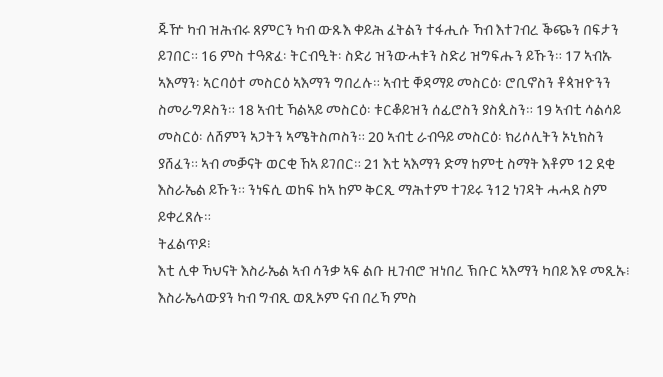ጁዅ ካብ ዝሕብሩ ጸምርን ካብ ውጹእ ቀይሕ ፈትልን ተፋሒሱ ኻብ እተገብረ ቕጭን በፍታን ይገበር። 16 ምስ ተዓጽፈ፡ ትርብዒት፡ ስድሪ ዝንውሓቱን ስድሪ ዝግፍሑን ይኹን። 17 ኣብኡ ኣእማን፡ ኣርባዕተ መስርዕ ኣእማን ግበረሉ። ኣብቲ ቐዳማይ መስርዕ፡ ሮቢኖስን ቶጳዝዮንን ስመራግዶስን። 18 ኣብቲ ኻልኣይ መስርዕ፡ ቱርቆይዝን ሰፊሮስን ያስጲስን። 19 ኣብቲ ሳልሳይ መስርዕ፡ ለሸምን ኣጋትን ኣሜትስጦስን። 20 ኣብቲ ራብዓይ መስርዕ፡ ክሪሶሊትን ኦኒክስን ያሸፈን። ኣብ መቓናት ወርቂ ኸኣ ይገበር። 21 እቲ ኣእማን ድማ ከምቲ ስማት እቶም 12 ደቂ እስራኤል ይኹን። ንነፍሲ ወከፍ ከኣ ከም ቅርጺ ማሕተም ተገይሩ ን12 ነገዳት ሓሓደ ስም ይቀረጸሉ።
ትፈልጥዶ፧
እቲ ሊቀ ኻህናት እስራኤል ኣብ ሳንቃ ኣፍ ልቡ ዚገብሮ ዝነበረ ኽቡር ኣእማን ካበይ እዩ መጺኡ፧
እስራኤላውያን ካብ ግብጺ ወጺኦም ናብ በረኻ ምስ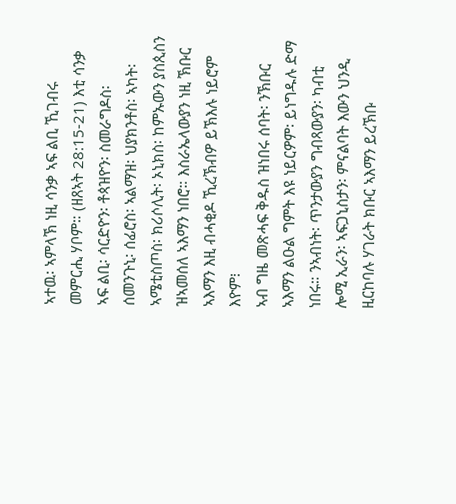ኣተዉ፡ ኣምላኽ ነዚ ሳንቃ ኣፍ ልቢ ኺገብሩ መምርሒ ሃቦም። (ዘጸኣት 28:15-21) እቲ ሳንቃ ኣፍ ልቢ፡ ሳርድዮን፡ ቶጳዝዮን፡ ስመራግዶስ፡ ሰመንጉኒ፡ ሰፊሮስ፡ ኣልማዝ፡ ህያክንቶስ፡ ኣካት፡ ኣሜቲስጦስ፡ ክሪሶሊት፡ ኦኒክስ፡ ከምኡውን ያስጲስን ዝኣመሰለ ኣእማን ነበሮ። እስራኤላውያን ነዚ ኽቡር ኣእማን እዚ ብሓቂዶ ኺረኽብዎ ይኽእሉ ነይሮም እዮም፧
ኣብ ግዜ መጽሓፍ ቅዱስ ዝነበሩ ሰባት፡ ንኽቡር ኣእማን ልዑል ግምት እዩ ነይርዎም፡ ይነግዱሉ ድማ ነበሩ። ንኣብነት፡ ጥንታውያን ግብጻውያን፡ ካብቲ ሎሚ ኢራን፡ ኣፍጋኒስታን፡ ምናልባት እውን ህንዲ ዚርከባሉ ሃገራት ክቡር ኣእማን ይረኽቡ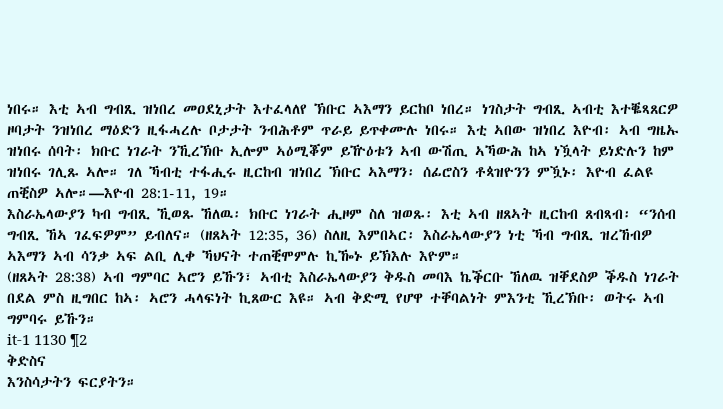ነበሩ። እቲ ኣብ ግብጺ ዝነበረ መዐደኒታት እተፈላለየ ኽቡር ኣእማን ይርከቦ ነበረ። ነገስታት ግብጺ ኣብቲ እተቘጻጸርዎ ዞባታት ንዝነበረ ማዕድን ዚፋሓረሉ ቦታታት ንብሕቶም ጥራይ ይጥቀሙሉ ነበሩ። እቲ ኣበው ዝነበረ እዮብ፡ ኣብ ግዜኡ ዝነበሩ ሰባት፡ ክቡር ነገራት ንኺረኽቡ ኢሎም ኣዕሚቖም ይዅዕቱን ኣብ ውሽጢ ኣኻውሕ ከኣ ነዃላት ይነድሉን ከም ዝነበሩ ገሊጹ ኣሎ። ገለ ኻብቲ ተፋሒሩ ዚርከብ ዝነበረ ኽቡር ኣእማን፡ ሰፊሮስን ቶጳዝዮንን ምዃኑ፡ እዮብ ፈልዩ ጠቒስዎ ኣሎ።—እዮብ 28:1-11, 19።
እስራኤላውያን ካብ ግብጺ ኺወጹ ኸለዉ፡ ክቡር ነገራት ሒዞም ስለ ዝወጹ፡ እቲ ኣብ ዘጸኣት ዚርከብ ጸብጻብ፡ “ንሰብ ግብጺ ኸኣ ገፈፍዎም” ይብለና። (ዘጸኣት 12:35, 36) ስለዚ እምበኣር፡ እስራኤላውያን ነቲ ኻብ ግብጺ ዝረኸብዎ ኣእማን ኣብ ሳንቃ ኣፍ ልቢ ሊቀ ኻህናት ተጠቒሞምሉ ኪዀኑ ይኽእሉ እዮም።
(ዘጸኣት 28:38) ኣብ ግምባር ኣሮን ይኹን፣ ኣብቲ እስራኤላውያን ቅዱስ መባእ ኬቕርቡ ኸለዉ ዝቐደስዎ ቕዱስ ነገራት በደል ምስ ዚግበር ከኣ፡ ኣሮን ሓላፍነት ኪጸውር እዩ። ኣብ ቅድሚ የሆዋ ተቐባልነት ምእንቲ ኺረኽቡ፡ ወትሩ ኣብ ግምባሩ ይኹን።
it-1 1130 ¶2
ቅድስና
እንስሳታትን ፍርያትን።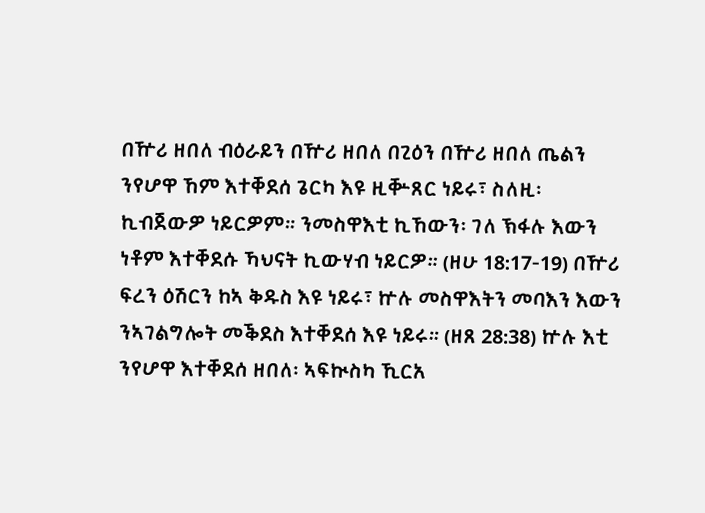በዅሪ ዘበለ ብዕራይን በዅሪ ዘበለ በጊዕን በዅሪ ዘበለ ጤልን ንየሆዋ ኸም እተቐደሰ ጌርካ እዩ ዚቝጸር ነይሩ፣ ስለዚ፡ ኪብጀውዎ ነይርዎም። ንመስዋእቲ ኪኸውን፡ ገለ ኽፋሉ እውን ነቶም እተቐደሱ ኻህናት ኪውሃብ ነይርዎ። (ዘሁ 18:17-19) በዅሪ ፍረን ዕሽርን ከኣ ቅዱስ እዩ ነይሩ፣ ኵሉ መስዋእትን መባእን እውን ንኣገልግሎት መቕደስ እተቐደሰ እዩ ነይሩ። (ዘጸ 28:38) ኵሉ እቲ ንየሆዋ እተቐደሰ ዘበለ፡ ኣፍኲስካ ኺርአ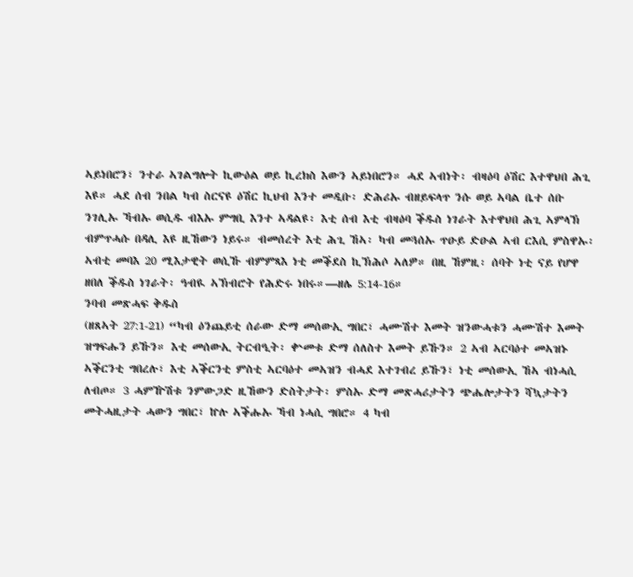ኣይነበሮን፣ ንተራ ኣገልግሎት ኪውዕል ወይ ኪረክስ እውን ኣይነበሮን። ሓደ ኣብነት፡ ብዛዕባ ዕሽር እተዋህበ ሕጊ እዩ። ሓደ ሰብ ንበል ካብ ስርናዩ ዕሽር ኪህብ እንተ መዲቡ፡ ድሕሪኡ ብዘይፍላጥ ንሱ ወይ ኣባል ቤተ ሰቡ ንገሊኡ ኻብኡ ወሲዱ ብእኡ ምግቢ እንተ ኣዳልዩ፡ እቲ ሰብ እቲ ብዛዕባ ቕዱስ ነገራት እተዋህበ ሕጊ ኣምላኽ ብምጥሓሱ በዳሊ እዩ ዚኸውን ነይሩ። ብመሰረት እቲ ሕጊ ኸኣ፡ ካብ መጓሰኡ ጥዑይ ድዑል ኣብ ርእሲ ምስዋኡ፡ ኣብቲ መባእ 20 ሚእታዊት ወሲኹ ብምምጻእ ነቲ መቕደስ ኪኽሕሶ ኣለዎ። በዚ ኸምዚ፡ ሰባት ነቲ ናይ የሆዋ ዘበለ ቕዱስ ነገራት፡ ዓብዪ ኣኽብሮት የሕድሩ ነበሩ።—ዘሌ 5:14-16።
ንባብ መጽሓፍ ቅዱስ
(ዘጸኣት 27:1-21) “ካብ ዕንጨይቲ ሰራው ድማ መሰውኢ ግበር፣ ሓሙሽተ እመት ዝንውሓቱን ሓሙሽተ እመት ዝግፍሑን ይኹን። እቲ መሰውኢ ትርብዒት፡ ቍመቱ ድማ ሰለስተ እመት ይኹን። 2 ኣብ ኣርባዕተ መኣዝኑ ኣቕርንቲ ግበረሉ፣ እቲ ኣቕርንቲ ምስቲ ኣርባዕተ መኣዝን ብሓደ እተገብረ ይኹን፣ ነቲ መሰውኢ ኸኣ ብነሓሲ ለብጦ። 3 ሓምዅሽቱ ንምውጋድ ዚኸውን ድስትታት፡ ምስኡ ድማ መጽሓሪታትን ጭሔሎታትን ሻኳታትን መትሓዚታት ሓውን ግበር፣ ኵሉ ኣቕሑኡ ኻብ ነሓሲ ግበሮ። 4 ካብ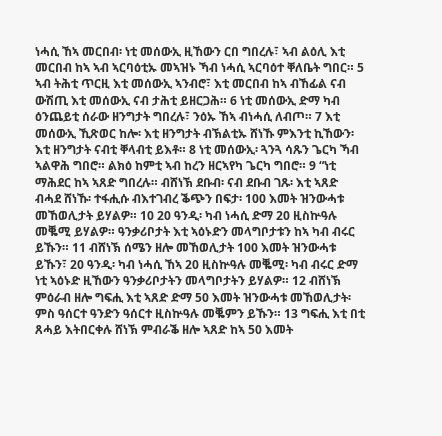ነሓሲ ኸኣ መርበብ፡ ነቲ መሰውኢ ዚኸውን ርበ ግበረሉ፣ ኣብ ልዕሊ እቲ መርበብ ከኣ ኣብ ኣርባዕቲኡ መኣዝኑ ኻብ ነሓሲ ኣርባዕተ ቐለቤት ግበር። 5 ኣብ ትሕቲ ጥርዚ እቲ መሰውኢ ኣንብሮ፣ እቲ መርበብ ከኣ ብኸፊል ናብ ውሽጢ እቲ መሰውኢ ናብ ታሕቲ ይዘርጋሕ። 6 ነቲ መሰውኢ ድማ ካብ ዕንጨይቲ ሰራው ዘንግታት ግበረሉ፣ ንዕኡ ኸኣ ብነሓሲ ለብጦ። 7 እቲ መሰውኢ ኺጽወር ከሎ፡ እቲ ዘንግታት ብኽልቲኡ ሸነኹ ምእንቲ ኪኸውን፡ እቲ ዘንግታት ናብቲ ቐላብቲ ይእቶ። 8 ነቲ መሰውኢ፡ ጓንጓ ሳጹን ጌርካ ኻብ ኣልዋሕ ግበሮ። ልክዕ ከምቲ ኣብ ከረን ዘርኣየካ ጌርካ ግበሮ። 9 “ነቲ ማሕደር ከኣ ኣጸድ ግበረሉ። ብሸነኽ ደቡብ፡ ናብ ደቡብ ገጹ፡ እቲ ኣጸድ ብሓደ ሸነኹ፡ ተፋሒሱ ብእተገብረ ቕጭን በፍታ፡ 100 እመት ዝንውሓቱ መኸወሊታት ይሃልዎ። 10 20 ዓንዲ፡ ካብ ነሓሲ ድማ 20 ዚስኵዓሉ መቘሚ ይሃልዎ። ዓንቃሪቦታት እቲ ኣዕኑድን መላግቦታቱን ከኣ ካብ ብሩር ይኹን። 11 ብሸነኽ ሰሜን ዘሎ መኸወሊታት 100 እመት ዝንውሓቱ ይኹን፣ 20 ዓንዲ፡ ካብ ነሓሲ ኸኣ 20 ዚስኵዓሉ መቘሚ፡ ካብ ብሩር ድማ ነቲ ኣዕኑድ ዚኸውን ዓንቃሪቦታትን መላግቦታትን ይሃልዎ። 12 ብሸነኽ ምዕራብ ዘሎ ግፍሒ እቲ ኣጸድ ድማ 50 እመት ዝንውሓቱ መኸወሊታት፡ ምስ ዓሰርተ ዓንድን ዓሰርተ ዚስኵዓሉ መቘምን ይኹን። 13 ግፍሒ እቲ በቲ ጸሓይ እትበርቀሉ ሸነኽ ምብራቕ ዘሎ ኣጸድ ከኣ 50 እመት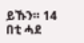ይኹን። 14 በቲ ሓደ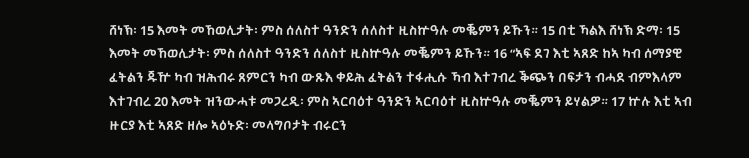ሸነኽ፡ 15 እመት መኸወሊታት፡ ምስ ሰለስተ ዓንድን ሰለስተ ዚስኵዓሉ መቘምን ይኹን። 15 በቲ ኻልእ ሸነኽ ድማ፡ 15 እመት መኸወሊታት፡ ምስ ሰለስተ ዓንድን ሰለስተ ዚስኵዓሉ መቘምን ይኹን። 16 “ኣፍ ደገ እቲ ኣጸድ ከኣ ካብ ሰማያዊ ፈትልን ጁዅ ካብ ዝሕብሩ ጸምርን ካብ ውጹእ ቀይሕ ፈትልን ተፋሒሱ ኻብ እተገብረ ቕጭን በፍታን ብሓደ ብምእላም እተገብረ 20 እመት ዝንውሓቱ መጋረዲ፡ ምስ ኣርባዕተ ዓንድን ኣርባዕተ ዚስኵዓሉ መቘምን ይሃልዎ። 17 ኵሉ እቲ ኣብ ዙርያ እቲ ኣጸድ ዘሎ ኣዕኑድ፡ መላግቦታት ብሩርን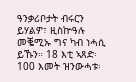ዓንቃሪቦታት ብሩርን ይሃልዎ፣ ዚስኵዓሉ መቘሚኡ ግና ካብ ነሓሲ ይኹን። 18 እቲ ኣጸድ፡ 100 እመት ዝንውሓቱ፡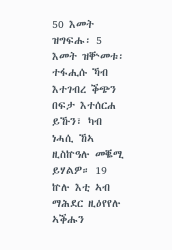50 እመት ዝግፍሑ፡ 5 እመት ዝቝመቱ፡ ተፋሒሱ ኻብ እተገብረ ቕጭን በፍታ እተሰርሐ ይኹን፣ ካብ ነሓሲ ኸኣ ዚስኵዓሉ መቘሚ ይሃልዎ። 19 ኵሉ እቲ ኣብ ማሕደር ዚዕየየሉ ኣቕሑን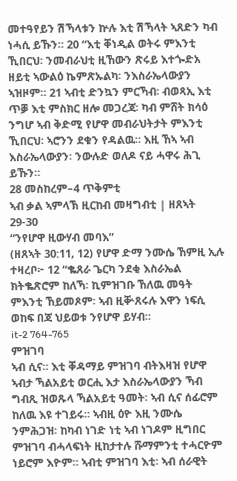መተዓየይን ሽኻላቱን ኵሉ እቲ ሽኻላት ኣጸድን ካብ ነሓሲ ይኹን። 20 “እቲ ቐነዲል ወትሩ ምእንቲ ኺበርህ፡ ንመብራህቲ ዚኸውን ጽሩይ እተጐድአ ዘይቲ ኣውልዕ ኬምጽኡልካ፡ ንእስራኤላውያን ኣዝዞም። 21 ኣብቲ ድንኳን ምርኻብ፡ ብወጻኢ እቲ ጥቓ እቲ ምስክር ዘሎ መጋረጃ፡ ካብ ምሸት ክሳዕ ንግሆ ኣብ ቅድሚ የሆዋ መብራህትታት ምእንቲ ኺበርህ፡ ኣሮንን ደቁን የዳልዉ። እዚ ኸኣ ኣብ እስራኤላውያን፡ ንውሉድ ወለዶ ናይ ሓዋሩ ሕጊ ይኹን።
28 መስከረም–4 ጥቅምቲ
ኣብ ቃል ኣምላኽ ዚርከብ መዛግብቲ | ዘጸኣት 29-30
“ንየሆዋ ዚውሃብ መባእ”
(ዘጸኣት 30:11, 12) የሆዋ ድማ ንሙሴ ኸምዚ ኢሉ ተዛረቦ፦ 12 “ቈጸራ ጌርካ ንደቂ እስራኤል ክትቈጽሮም ከለኻ፡ ኪምዝገቡ ኸለዉ መዓት ምእንቲ ኸይመጾም፡ ኣብ ዚቝጸሩሉ እዋን ነፍሲ ወከፍ በጃ ህይወቱ ንየሆዋ ይሃብ።
it-2 764-765
ምዝገባ
ኣብ ሲና። እቲ ቐዳማይ ምዝገባ ብትእዛዝ የሆዋ ኣብታ ኻልአይቲ ወርሒ እታ እስራኤላውያን ኻብ ግብጺ ዝወጹላ ኻልአይቲ ዓመት፡ ኣብ ሲና ሰፊሮም ከለዉ እዩ ተገይሩ። ኣብዚ ዕዮ እዚ ንሙሴ ንምሕጋዝ፡ ከካብ ነገድ ነቲ ኣብ ነገዶም ዚግበር ምዝገባ ብሓላፍነት ዚከታተሉ ሹማምንቲ ተሓርዮም ነይሮም እዮም። ኣብቲ ምዝገባ እቲ፡ ኣብ ሰራዊት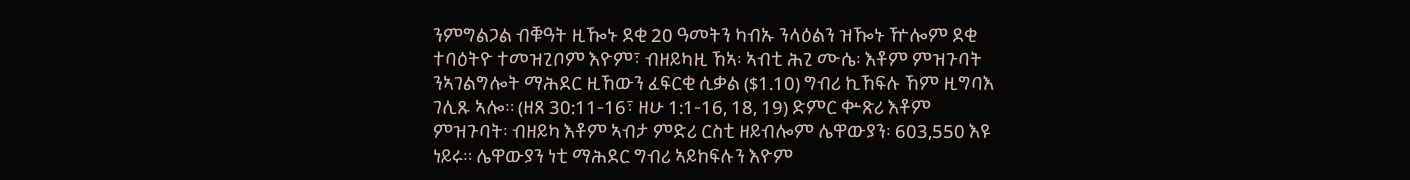ንምግልጋል ብቑዓት ዚዀኑ ደቂ 20 ዓመትን ካብኡ ንላዕልን ዝዀኑ ዅሎም ደቂ ተባዕትዮ ተመዝጊቦም እዮም፣ ብዘይካዚ ኸኣ፡ ኣብቲ ሕጊ ሙሴ፡ እቶም ምዝጉባት ንኣገልግሎት ማሕደር ዚኸውን ፈፍርቂ ሲቃል ($1.10) ግብሪ ኪኸፍሉ ኸም ዚግባእ ገሊጹ ኣሎ። (ዘጸ 30:11-16፣ ዘሁ 1:1-16, 18, 19) ድምር ቍጽሪ እቶም ምዝጉባት፡ ብዘይካ እቶም ኣብታ ምድሪ ርስቲ ዘይብሎም ሌዋውያን፡ 603,550 እዩ ነይሩ። ሌዋውያን ነቲ ማሕደር ግብሪ ኣይከፍሉን እዮም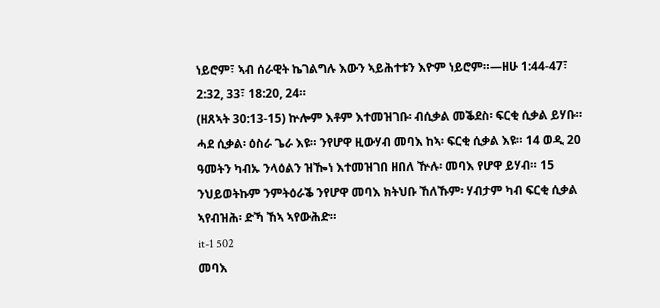ነይሮም፣ ኣብ ሰራዊት ኬገልግሉ እውን ኣይሕተቱን እዮም ነይሮም።—ዘሁ 1:44-47፣ 2:32, 33፣ 18:20, 24።
(ዘጸኣት 30:13-15) ኵሎም እቶም እተመዝገቡ፡ ብሲቃል መቕደስ፡ ፍርቂ ሲቃል ይሃቡ። ሓደ ሲቃል፡ ዕስራ ጌራ እዩ። ንየሆዋ ዚውሃብ መባእ ከኣ፡ ፍርቂ ሲቃል እዩ። 14 ወዲ 20 ዓመትን ካብኡ ንላዕልን ዝዀነ እተመዝገበ ዘበለ ዅሉ፡ መባእ የሆዋ ይሃብ። 15 ንህይወትኩም ንምትዕራቕ ንየሆዋ መባእ ክትህቡ ኸለኹም፡ ሃብታም ካብ ፍርቂ ሲቃል ኣየብዝሕ፡ ድኻ ኸኣ ኣየውሕድ።
it-1 502
መባእ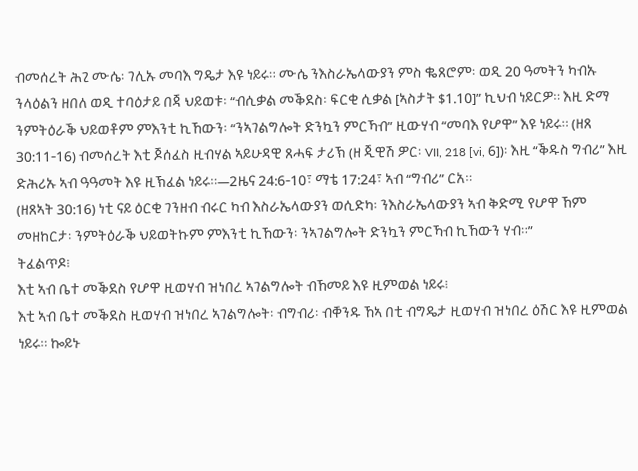ብመሰረት ሕጊ ሙሴ፡ ገሊኡ መባእ ግዴታ እዩ ነይሩ። ሙሴ ንእስራኤላውያን ምስ ቈጸሮም፡ ወዲ 20 ዓመትን ካብኡ ንላዕልን ዘበለ ወዲ ተባዕታይ በጃ ህይወቱ፡ “ብሲቃል መቕደስ፡ ፍርቂ ሲቃል [ኣስታት $1.10]” ኪህብ ነይርዎ። እዚ ድማ ንምትዕራቕ ህይወቶም ምእንቲ ኪኸውን፡ “ንኣገልግሎት ድንኳን ምርኻብ” ዚውሃብ “መባእ የሆዋ” እዩ ነይሩ። (ዘጸ 30:11-16) ብመሰረት እቲ ጆሰፈስ ዚብሃል ኣይሁዳዊ ጸሓፍ ታሪኽ (ዘ ጂዊሽ ዎር፡ VII, 218 [vi, 6])፡ እዚ “ቕዱስ ግብሪ” እዚ ድሕሪኡ ኣብ ዓዓመት እዩ ዚኽፈል ነይሩ።—2ዜና 24:6-10፣ ማቴ 17:24፣ ኣብ “ግብሪ” ርአ።
(ዘጸኣት 30:16) ነቲ ናይ ዕርቂ ገንዘብ ብሩር ካብ እስራኤላውያን ወሲድካ፡ ንእስራኤላውያን ኣብ ቅድሚ የሆዋ ኸም መዘከርታ፡ ንምትዕራቕ ህይወትኩም ምእንቲ ኪኸውን፡ ንኣገልግሎት ድንኳን ምርኻብ ኪኸውን ሃብ።”
ትፈልጥዶ፧
እቲ ኣብ ቤተ መቕደስ የሆዋ ዚወሃብ ዝነበረ ኣገልግሎት ብኸመይ እዩ ዚምወል ነይሩ፧
እቲ ኣብ ቤተ መቕደስ ዚወሃብ ዝነበረ ኣገልግሎት፡ ብግብሪ፡ ብቐንዱ ኸኣ በቲ ብግዴታ ዚወሃብ ዝነበረ ዕሽር እዩ ዚምወል ነይሩ። ኰይኑ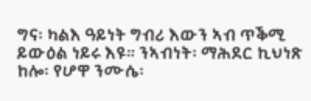ግና፡ ካልእ ዓይነት ግብሪ እውን ኣብ ጥቕሚ ይውዕል ነይሩ እዩ። ንኣብነት፡ ማሕደር ኪህነጽ ከሎ፡ የሆዋ ንሙሴ፡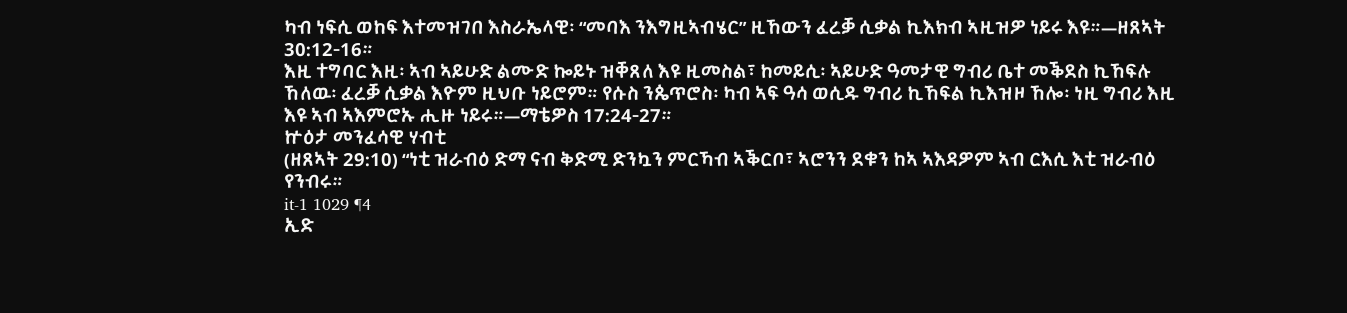ካብ ነፍሲ ወከፍ እተመዝገበ እስራኤላዊ፡ “መባእ ንእግዚኣብሄር” ዚኸውን ፈረቓ ሲቃል ኪእክብ ኣዚዝዎ ነይሩ እዩ።—ዘጸኣት 30:12-16።
እዚ ተግባር እዚ፡ ኣብ ኣይሁድ ልሙድ ኰይኑ ዝቐጸለ እዩ ዚመስል፣ ከመይሲ፡ ኣይሁድ ዓመታዊ ግብሪ ቤተ መቕደስ ኪኸፍሉ ኸለዉ፡ ፈረቓ ሲቃል እዮም ዚህቡ ነይሮም። የሱስ ንጴጥሮስ፡ ካብ ኣፍ ዓሳ ወሲዱ ግብሪ ኪኸፍል ኪእዝዞ ኸሎ፡ ነዚ ግብሪ እዚ እዩ ኣብ ኣእምሮኡ ሒዙ ነይሩ።—ማቴዎስ 17:24-27።
ኵዕታ መንፈሳዊ ሃብቲ
(ዘጸኣት 29:10) “ነቲ ዝራብዕ ድማ ናብ ቅድሚ ድንኳን ምርኻብ ኣቕርቦ፣ ኣሮንን ደቁን ከኣ ኣእዳዎም ኣብ ርእሲ እቲ ዝራብዕ የንብሩ።
it-1 1029 ¶4
ኢድ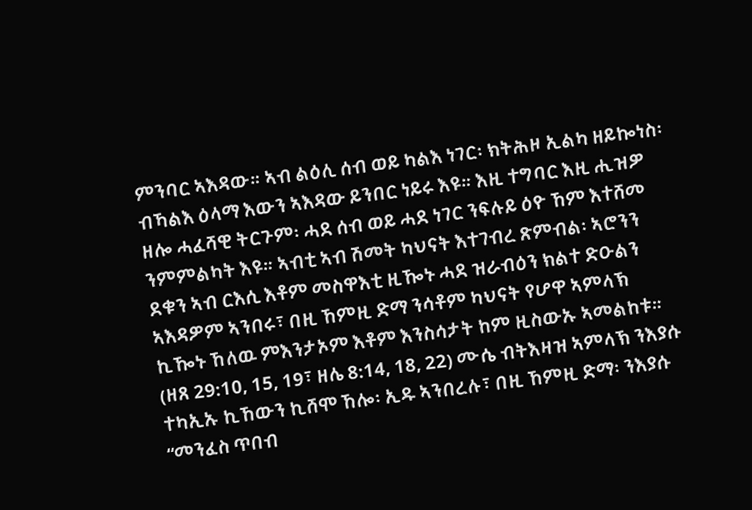ምንባር ኣእዳው። ኣብ ልዕሊ ሰብ ወይ ካልእ ነገር፡ ክትሕዞ ኢልካ ዘይኰነስ፡ ብኻልእ ዕላማ እውን ኣእዳው ይንበር ነይሩ እዩ። እዚ ተግባር እዚ ሒዝዎ ዘሎ ሓፈሻዊ ትርጉም፡ ሓደ ሰብ ወይ ሓደ ነገር ንፍሉይ ዕዮ ኸም እተሸመ ንምምልካት እዩ። ኣብቲ ኣብ ሽመት ካህናት እተገብረ ጽምብል፡ ኣሮንን ደቁን ኣብ ርእሲ እቶም መስዋእቲ ዚዀኑ ሓደ ዝራብዕን ክልተ ድዑልን ኣእዳዎም ኣንበሩ፣ በዚ ኸምዚ ድማ ንሳቶም ካህናት የሆዋ ኣምላኽ ኪዀኑ ኸለዉ ምእንታኦም እቶም እንስሳታት ከም ዚስውኡ ኣመልከቱ። (ዘጸ 29:10, 15, 19፣ ዘሌ 8:14, 18, 22) ሙሴ ብትእዛዝ ኣምላኽ ንእያሱ ተካኢኡ ኪኸውን ኪሸሞ ኸሎ፡ ኢዱ ኣንበረሉ፣ በዚ ኸምዚ ድማ፡ ንእያሱ “መንፈስ ጥበብ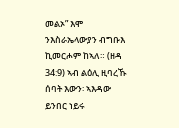መልኦ” እሞ ንእስራኤላውያን ብግቡእ ኪመርሖም ከኣለ። (ዘዳ 34:9) ኣብ ልዕሊ ዚባረኹ ሰባት እውን፡ ኣእዳው ይንበር ነይሩ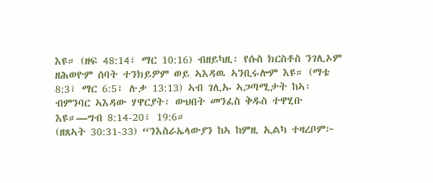እዩ። (ዘፍ 48:14፣ ማር 10:16) ብዘይካዚ፡ የሱስ ክርስቶስ ንገሊኦም ዘሕወዮም ሰባት ተንክይዎም ወይ ኣእዳዉ ኣንቢሩሎም እዩ። (ማቴ 8:3፣ ማር 6:5፣ ሉቃ 13:13) ኣብ ገሊኡ ኣጋጣሚታት ከኣ፡ ብምንባር ኣእዳው ሃዋርያት፡ ውህበት መንፈስ ቅዱስ ተዋሂቡ እዩ።—ግብ 8:14-20፣ 19:6።
(ዘጸኣት 30:31-33) “ንእስራኤላውያን ከኣ ከምዚ ኢልካ ተዛረቦም፦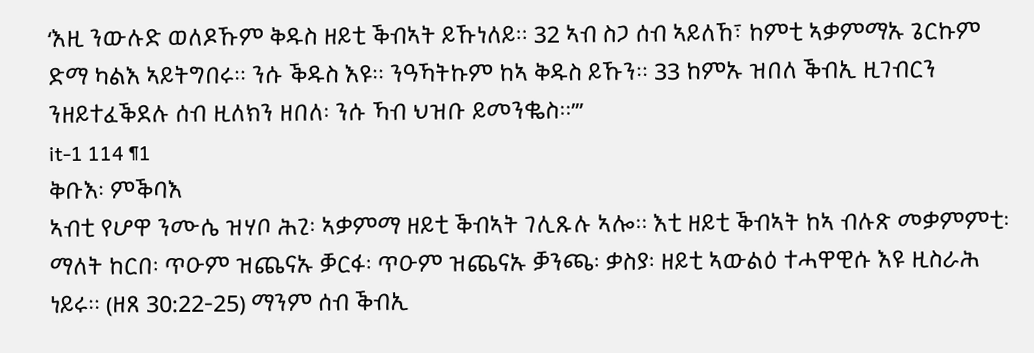‘እዚ ንውሉድ ወለዶኹም ቅዱስ ዘይቲ ቕብኣት ይኹነለይ። 32 ኣብ ስጋ ሰብ ኣይለኸ፣ ከምቲ ኣቃምማኡ ጌርኩም ድማ ካልእ ኣይትግበሩ። ንሱ ቕዱስ እዩ። ንዓኻትኩም ከኣ ቅዱስ ይኹን። 33 ከምኡ ዝበለ ቕብኢ ዚገብርን ንዘይተፈቕደሉ ሰብ ዚለክን ዘበለ፡ ንሱ ኻብ ህዝቡ ይመንቈስ።’”
it-1 114 ¶1
ቅቡእ፡ ምቕባእ
ኣብቲ የሆዋ ንሙሴ ዝሃቦ ሕጊ፡ ኣቃምማ ዘይቲ ቕብኣት ገሊጹሉ ኣሎ። እቲ ዘይቲ ቕብኣት ከኣ ብሉጽ መቃምምቲ፡ ማለት ከርበ፡ ጥዑም ዝጨናኡ ቓርፋ፡ ጥዑም ዝጨናኡ ቓንጫ፡ ቃስያ፡ ዘይቲ ኣውልዕ ተሓዋዊሱ እዩ ዚስራሕ ነይሩ። (ዘጸ 30:22-25) ማንም ሰብ ቕብኢ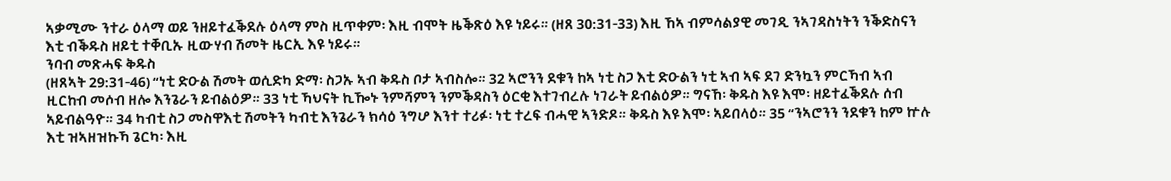ኣቃሚሙ ንተራ ዕላማ ወይ ንዘይተፈቕደሉ ዕላማ ምስ ዚጥቀም፡ እዚ ብሞት ዜቕጽዕ እዩ ነይሩ። (ዘጸ 30:31-33) እዚ ኸኣ ብምሳልያዊ መገዲ ንኣገዳስነትን ንቕድስናን እቲ ብቕዱስ ዘይቲ ተቐቢኡ ዚውሃብ ሽመት ዜርኢ እዩ ነይሩ።
ንባብ መጽሓፍ ቅዱስ
(ዘጸኣት 29:31-46) “ነቲ ድዑል ሽመት ወሲድካ ድማ፡ ስጋኡ ኣብ ቅዱስ ቦታ ኣብስሎ። 32 ኣሮንን ደቁን ከኣ ነቲ ስጋ እቲ ድዑልን ነቲ ኣብ ኣፍ ደገ ድንኳን ምርኻብ ኣብ ዚርከብ መሶብ ዘሎ እንጌራን ይብልዕዎ። 33 ነቲ ኻህናት ኪዀኑ ንምሻምን ንምቕዳስን ዕርቂ እተገብረሉ ነገራት ይብልዕዎ። ግናኸ፡ ቅዱስ እዩ እሞ፡ ዘይተፈቕደሉ ሰብ ኣይብልዓዮ። 34 ካብቲ ስጋ መስዋእቲ ሽመትን ካብቲ እንጌራን ክሳዕ ንግሆ እንተ ተሪፉ፡ ነቲ ተረፍ ብሓዊ ኣንድዶ። ቅዱስ እዩ እሞ፡ ኣይበላዕ። 35 “ንኣሮንን ንደቁን ከም ኵሉ እቲ ዝኣዘዝኩኻ ጌርካ፡ እዚ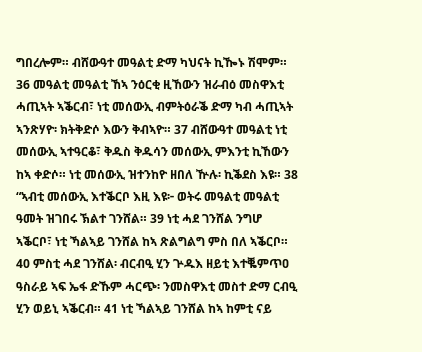ግበረሎም። ብሸውዓተ መዓልቲ ድማ ካህናት ኪዀኑ ሽሞም። 36 መዓልቲ መዓልቲ ኸኣ ንዕርቂ ዚኸውን ዝራብዕ መስዋእቲ ሓጢኣት ኣቕርብ፣ ነቲ መሰውኢ ብምትዕራቕ ድማ ካብ ሓጢኣት ኣንጽሃዮ፡ ክትቅድሶ እውን ቅብኣዮ። 37 ብሸውዓተ መዓልቲ ነቲ መሰውኢ ኣተዓርቆ፣ ቅዱስ ቅዱሳን መሰውኢ ምእንቲ ኪኸውን ከኣ ቀድሶ። ነቲ መሰውኢ ዝተንከዮ ዘበለ ዅሉ፡ ኪቕደስ እዩ። 38 “ኣብቲ መሰውኢ እተቕርቦ እዚ እዩ፦ ወትሩ መዓልቲ መዓልቲ ዓመት ዝገበሩ ኽልተ ገንሸል። 39 ነቲ ሓደ ገንሸል ንግሆ ኣቕርቦ፣ ነቲ ኻልኣይ ገንሸል ከኣ ጽልግልግ ምስ በለ ኣቕርቦ። 40 ምስቲ ሓደ ገንሸል፡ ብርብዒ ሂን ጕዱእ ዘይቲ እተቘምጥዐ ዓስራይ ኣፍ ኤፋ ድኹም ሓርጭ፡ ንመስዋእቲ መስተ ድማ ርብዒ ሂን ወይኒ ኣቕርብ። 41 ነቲ ኻልኣይ ገንሸል ከኣ ከምቲ ናይ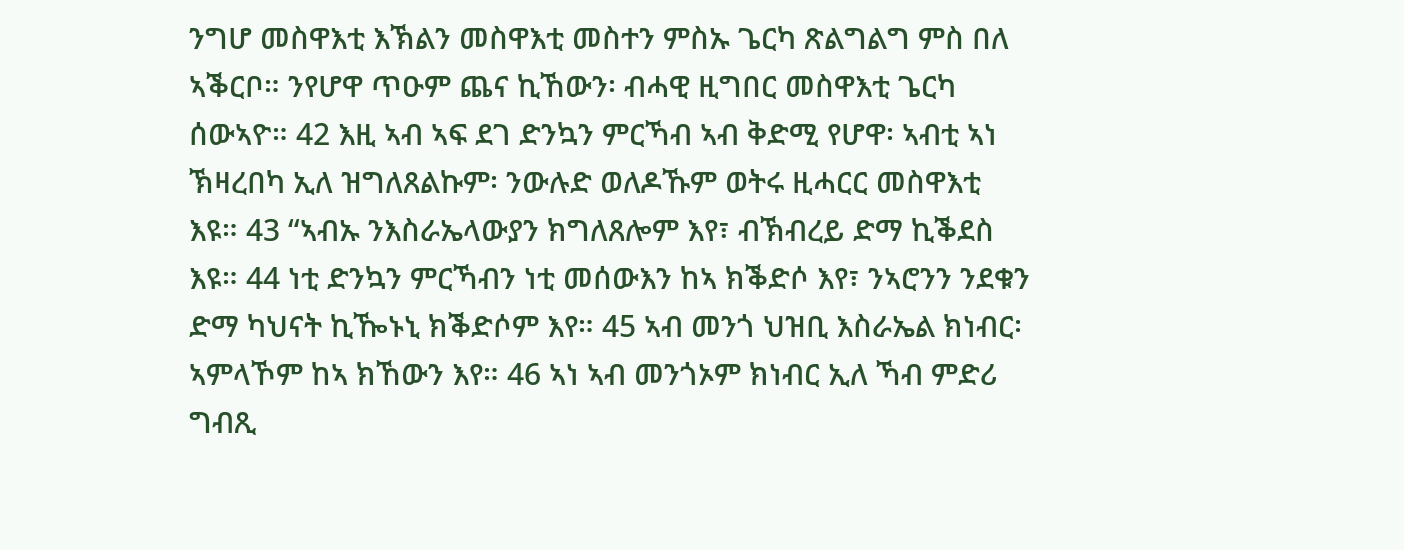ንግሆ መስዋእቲ እኽልን መስዋእቲ መስተን ምስኡ ጌርካ ጽልግልግ ምስ በለ ኣቕርቦ። ንየሆዋ ጥዑም ጨና ኪኸውን፡ ብሓዊ ዚግበር መስዋእቲ ጌርካ ሰውኣዮ። 42 እዚ ኣብ ኣፍ ደገ ድንኳን ምርኻብ ኣብ ቅድሚ የሆዋ፡ ኣብቲ ኣነ ኽዛረበካ ኢለ ዝግለጸልኩም፡ ንውሉድ ወለዶኹም ወትሩ ዚሓርር መስዋእቲ እዩ። 43 “ኣብኡ ንእስራኤላውያን ክግለጸሎም እየ፣ ብኽብረይ ድማ ኪቕደስ እዩ። 44 ነቲ ድንኳን ምርኻብን ነቲ መሰውእን ከኣ ክቕድሶ እየ፣ ንኣሮንን ንደቁን ድማ ካህናት ኪዀኑኒ ክቕድሶም እየ። 45 ኣብ መንጎ ህዝቢ እስራኤል ክነብር፡ ኣምላኾም ከኣ ክኸውን እየ። 46 ኣነ ኣብ መንጎኦም ክነብር ኢለ ኻብ ምድሪ ግብጺ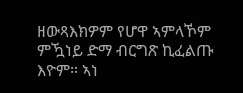ዘውጻእክዎም የሆዋ ኣምላኾም ምዃነይ ድማ ብርግጽ ኪፈልጡ እዮም። ኣነ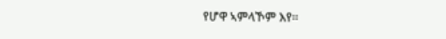የሆዋ ኣምላኾም እየ።